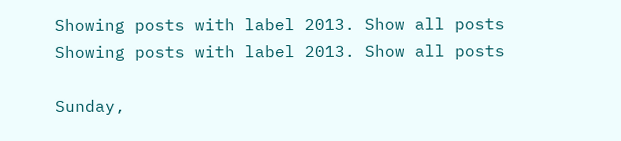Showing posts with label 2013. Show all posts
Showing posts with label 2013. Show all posts

Sunday,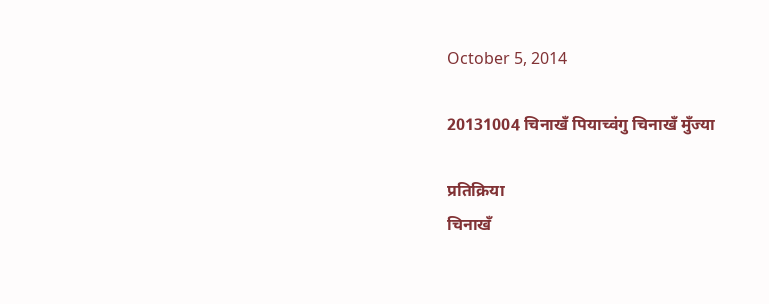October 5, 2014

20131004 चिनाखँ पियाच्वंगु चिनाखँ मुँज्या

प्रतिक्रिया
चिनाखँ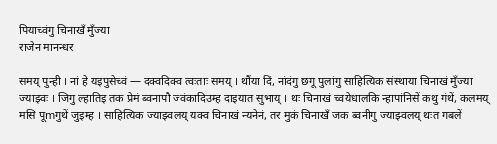पियाच्वंगु चिनाखँ मुँज्या
राजेन मानन्धर

समय् पुन्ही । नां हे यइपुसेच्वं — दक्वदिक्व त्वःताः समय् । थौंया दिं, नांदंगु छगू पुलांगु साहित्यिक संस्थाया चिनाखं मुँज्या ज्याझ्वः । जिगु ल्हातिइ तक प्रेमं ब्वनापौ ज्वंकादिउम्ह दाइयात सुभाय् । थः चिनाखं च्वयेधालकि न्हापांनिसें कथु गंथें, कलमय् मसि पूmगुथें जुइम्ह । साहित्यिक ज्याझ्वलय् यक्व चिनाखं न्यनेनं, तर मुकं चिनाखँ जक ब्वनीगु ज्याझ्वलय् थःत गबलें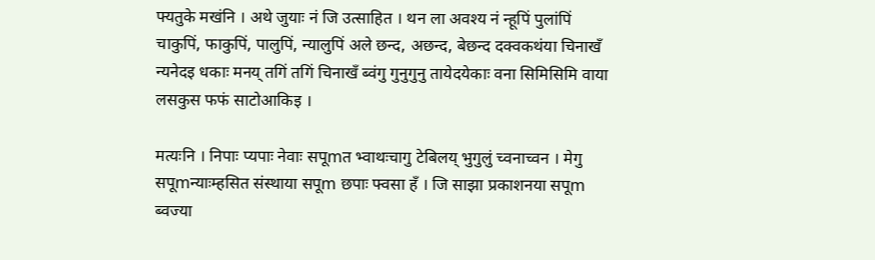फ्यतुके मखंनि । अथे जुयाः नं जि उत्साहित । थन ला अवश्य नं न्हूपिं पुलांपिं चाकुपिं, फाकुपिं, पालुपिं, न्यालुपिं अले छन्द, अछन्द, बेछन्द दक्वकथंया चिनाखँ न्यनेदइ धकाः मनय् तगिं तगिं चिनाखँ ब्वंगु गुनुगुनु तायेदयेकाः वना सिमिसिमि वाया लसकुस फफं साटोआकिइ ।

मत्यःनि । निपाः प्यपाः नेवाः सपूmत भ्वाथःचागु टेबिलय् भुगुलुं च्वनाच्वन । मेगु सपूmन्याःम्हसित संस्थाया सपूm छपाः फ्वसा हँ । जि साझा प्रकाशनया सपूm ब्वज्या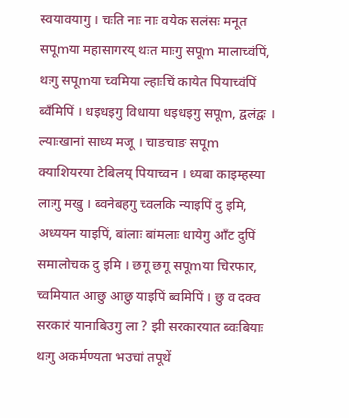स्वयावयागु । चःति नाः नाः वयेक सलंसः मनूत सपूmया महासागरय् थःत माःगु सपूm मालाच्वंपिं, थःगु सपूmया च्वमिया ल्हाःचिं कायेत पियाच्वंपिं ब्वँमिपिं । धइधइगु विधाया धइधइगु सपूm, द्वलंद्वः । ल्याःखानां साध्य मजू । चाङचाङ सपूm क्याशियरया टेबिलय् पियाच्वन । ध्यबा काइम्हस्या लाःगु मखु । ब्वनेबहगु च्वलकि न्याइपिं दु इमि, अध्ययन याइपिं, बांलाः बांमलाः धायेगु आँट दुपिं समालोचक दु इमि । छगू छगू सपूmया चिरफार, च्वमियात आछु आछु याइपिं ब्वमिपिं । छु व दक्व सरकारं यानाबिउगु ला ? झी सरकारयात ब्वःबियाः थःगु अकर्मण्यता भउचां तपूथें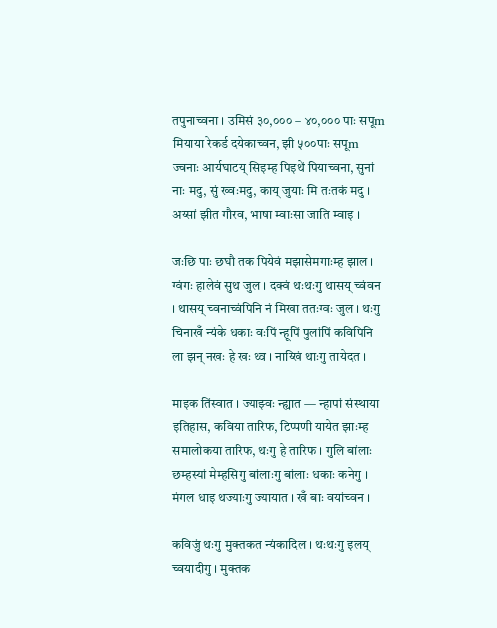तपुनाच्वना । उमिसं ३०,००० – ४०,००० पाः सपूm मियाया रेकर्ड दयेकाच्वन, झी ५००पाः सपूm ज्वनाः आर्यघाटय् सिइम्ह पिइथें पियाच्वना, सुनां नाः मदु, सुं ख्वःमदु, काय् जुयाः मि तःतकं मदु । अय्सां झीत गौरव, भाषा म्वाःसा जाति म्वाइ ।

जःछि पाः छघौ तक पियेवं मझासेमगाःम्ह झाल । ग्वंगः हालेवं सुथ जुल । दक्वं थःथःगु थासय् च्वंवन । थासय् च्वनाच्वंपिनि नं मिखा ततःग्वः जुल । थःगु चिनाखँ न्यंके धकाः वःपिं न्हूपिं पुलांपिं कविपिनि ला झन् नखः हे खः थ्व । नाय्खिं थाःगु तायेदत ।

माइक तिंस्वात । ज्याझ्वः न्ह्यात — न्हापां संस्थाया इतिहास, कविया तारिफ, टिप्पणी यायेत झाःम्ह समालोकया तारिफ, थःगु हे तारिफ । गुलि बांलाः छम्हस्यां मेम्हसिगु बांलाःगु बांलाः धकाः कनेगु । मंगल धाइ थज्याःगु ज्यायात । खँ बाः वयांच्वन ।

कविजुं थःगु मुक्तकत न्यंकादिल । थःथःगु इलय् च्वयादीगु । मुक्तक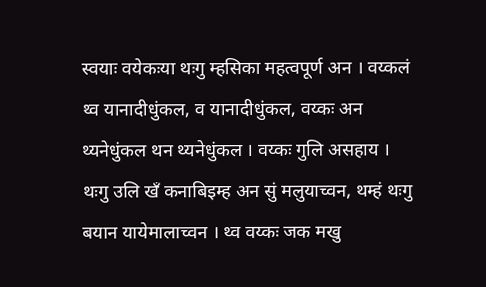स्वयाः वयेकःया थःगु म्हसिका महत्वपूर्ण अन । वय्कलं थ्व यानादीधुंकल, व यानादीधुंकल, वय्कः अन थ्यनेधुंकल थन थ्यनेधुंकल । वय्कः गुलि असहाय । थःगु उलि खँ कनाबिइम्ह अन सुं मलुयाच्वन, थम्हं थःगु बयान यायेमालाच्वन । थ्व वय्कः जक मखु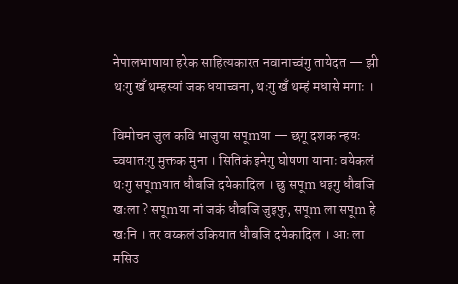नेपालभाषाया हरेक साहित्यकारत नवानाच्वंगु तायेदत — झी थःगु खँ थम्हस्यां जक धयाच्वना, थःगु खँ थम्हं मधासे मगाः ।

विमोचन जुल कवि भाजुया सपूmया — छगू दशक न्हयः च्वयातःगु मुक्तक मुना । सितिकं इनेगु घोषणा यानाः वयेकलं थःगु सपूmयात धौबजि दयेकादिल । छु सपूm धइगु धौबजि खःला ? सपूmया नां जकं धौबजि जुइफु, सपूm ला सपूm हे खःनि । तर वय्कलं उकियात धौबजि दयेकादिल । आः ला मसिउ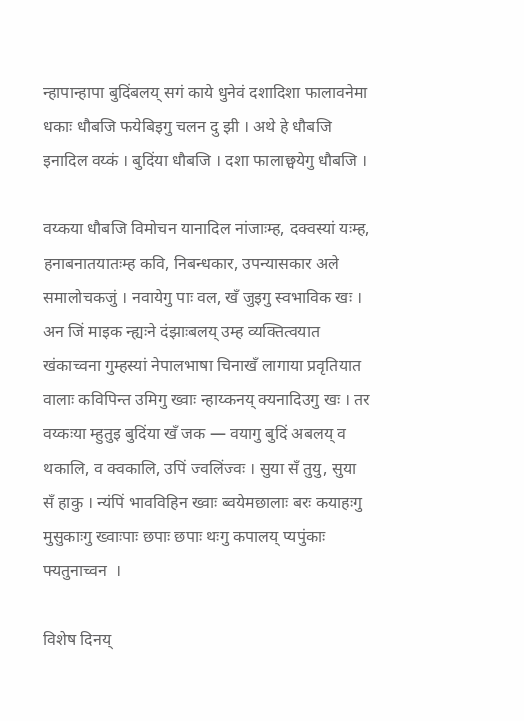न्हापान्हापा बुदिंबलय् सगं काये धुनेवं दशादिशा फालावनेमा धकाः धौबजि फयेबिइगु चलन दु झी । अथे हे धौबजि इनादिल वय्कं । बुदिंया धौबजि । दशा फालाछ्वयेगु धौबजि ।

वय्कया धौबजि विमोचन यानादिल नांजाःम्ह, दक्वस्यां यःम्ह, हनाबनातयातःम्ह कवि, निबन्धकार, उपन्यासकार अले समालोचकजुं । नवायेगु पाः वल, खँ जुइगु स्वभाविक खः । अन जिं माइक न्ह्यःने दंझाःबलय् उम्ह व्यक्तित्वयात खंकाच्वना गुम्हस्यां नेपालभाषा चिनाखँ लागाया प्रवृतियात वालाः कविपिन्त उमिगु ख्वाः न्हाय्कनय् क्यनादिउगु खः । तर वय्कःया म्हुतुइ बुदिंया खँ जक — वयागु बुदिं अबलय् व थकालि, व क्वकालि, उपिं ज्वलिंज्वः । सुया सँ तुयु, सुया सँ हाकु । न्यंपिं भावविहिन ख्वाः ब्वयेमछालाः बरः कयाहःगु मुसुकाःगु ख्वाःपाः छपाः छपाः थःगु कपालय् प्यपुंकाः फ्यतुनाच्वन  ।

विशेष दिनय्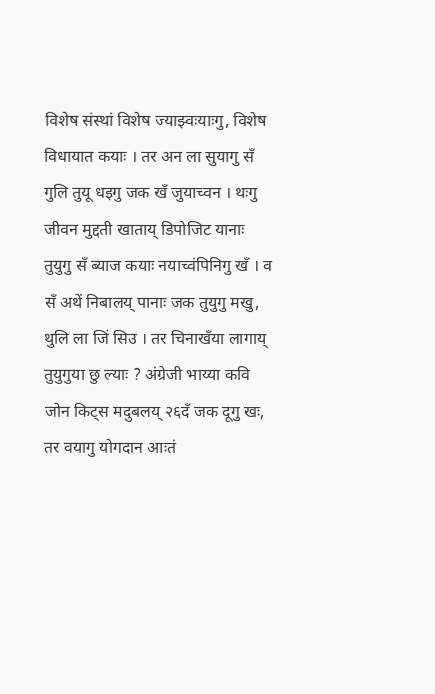विशेष संस्थां विशेष ज्याझ्वःयाःगु, विशेष विधायात कयाः । तर अन ला सुयागु सँ गुलि तुयू धइगु जक खँ जुयाच्वन । थःगु जीवन मुद्दती खाताय् डिपोजिट यानाः तुयुगु सँ ब्याज कयाः नयाच्वंपिनिगु खँ । व सँ अथें निबालय् पानाः जक तुयुगु मखु, थुलि ला जिं सिउ । तर चिनाखँया लागाय् तुयुगुया छु ल्याः ? अंग्रेजी भाय्या कवि जोन किट्स मदुबलय् २६दँ जक दूगु खः, तर वयागु योगदान आःतं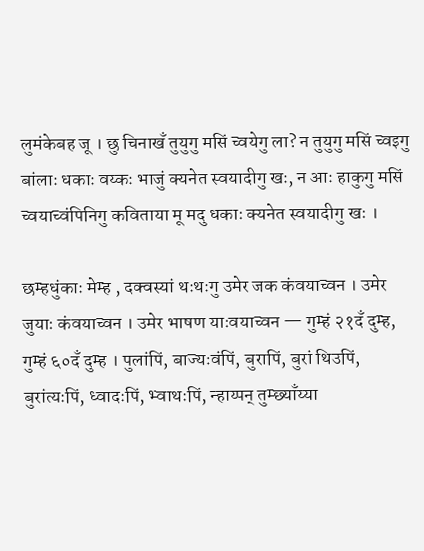लुमंकेबह जू । छु चिनाखँ तुयुगु मसिं च्वयेगु ला? न तुयुगु मसिं च्वइगु बांलाः धकाः वय्कः भाजुं क्यनेत स्वयादीगु खः, न आः हाकुगु मसिं च्वयाच्वंपिनिगु कविताया मू मदु धकाः क्यनेत स्वयादीगु खः ।

छम्हधुंकाः मेम्ह , दक्वस्यां थःथःगु उमेर जक कंवयाच्वन । उमेर जुयाः कंवयाच्वन । उमेर भाषण याःवयाच्वन — गुम्हं २१दँ दुम्ह, गुम्हं ६०दँ दुम्ह । पुलांपिं, बाज्यःवंपिं, बुरापिं, बुरां थिउपिं, बुरांत्यःपिं, ध्वादःपिं, भ्वाथःपिं, न्हाय्पन् तुम्छ्याँय्या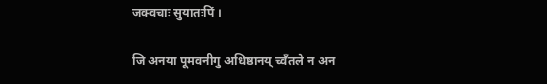जक्वचाः सुयातःपिं ।

जि अनया पूमवनीगु अधिष्ठानय् च्वँतले न अन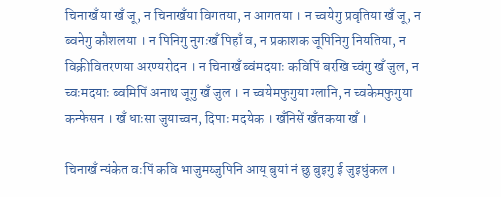चिनाखँ या खँ जू, न चिनाखँया विगतया, न आगतया । न च्वयेगु प्रवृतिया खँ जू, न ब्वनेगु कौशलया । न पिनिगु नुगःखँ पिहाँ व, न प्रकाशक जूपिनिगु नियतिया, न विक्रीवितरणया अरण्यरोदन । न चिनाखँ ब्वंमदयाः कविपिं बरखि च्वंगु खँ जुल, न च्वःमदयाः ब्वमिपिं अनाथ जूगु खँ जुल । न च्वयेमफुगुया ग्लानि, न च्वकेमफुगुया कन्फेसन । खँ धाःसा जुयाच्वन, दिपाः मदयेक । खँनिसें खँतकया खँ ।

चिनाखँ न्यंकेत वःपिं कवि भाजुमय्जुपिनि आय् बुयां नं छु बुइगु ई जुइधुंकल ।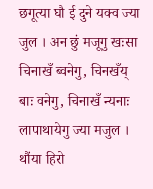छगूत्या घौ ई दुने यक्व ज्या जुल । अन छुं मजूगु खःसा चिनाखँ ब्वनेगु, चिनखँय् बाः वनेगु, चिनाखँ न्यनाः लापाथायेगु ज्या मजुल । थौंया हिरो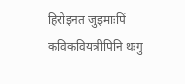हिरोइनत जुइमाःपिं कविकवियत्रीपिनि थःगु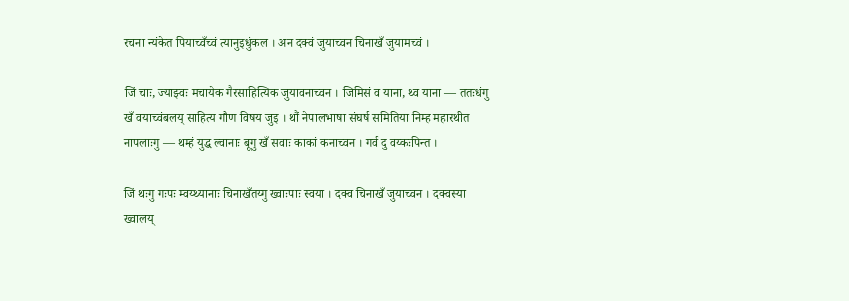रचना न्यंकेत पियाच्वँच्वं त्यानुइधुंकल । अन दक्वं जुयाच्वन चिनाखँ जुयामच्वं ।

जिं चाः, ज्याझ्वः मचायेक गैरसाहित्यिक जुयावनाच्वन । जिमिसं व याना, थ्व याना — ततःधंगु खँ वयाच्वंबलय् साहित्य गौण विषय जुइ । थौं नेपालभाषा संघर्ष समितिया निम्ह महारथीत नापलाःगु — थम्हं युद्ध ल्वानाः बूगु खँ सवाः काकां कनाच्वन । गर्व दु वय्कःपिन्त ।

जिं थःगु गःपः म्वय्थ्यानाः चिनाखँतय्गु ख्वाःपाः स्वया । दक्व चिनाखँ जुयाच्वन । दक्वस्या ख्वालय्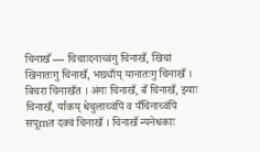चिनाखँ — चिचाःदनाच्वंगु चिनाखँ, खिचां खिनातःगु चिनाखँ, भछ्याँय् यानातःगु चिनाखँ । बिचरा चिनाखँत । अंगः चिनाखँ, बँ चिनाखँ, झ्याः चिनाखँ, र्याकय् धेचुलाच्वंपिं व पँचिनाच्वंपिं सपूmत दक्वं चिनाखँ । चिनाखँ न्यनेधकाः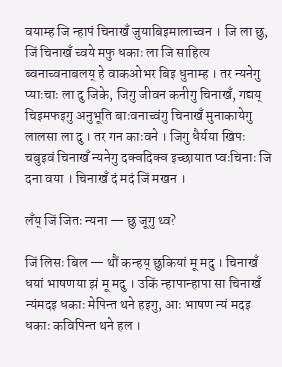वयाम्ह जि न्हापं चिनाखँ जुयाबिइमालाच्वन । जि ला छु, जिं चिनाखँ च्वये मफु धकाः ला जि साहित्य ब्वनाच्वनाबलय् हे वाकओभर बिइ धुनाम्ह । तर न्यनेगु प्याःचाः ला दु जिके, जिगु जीवन कनीगु चिनाखँ, गद्यय् चिइमफइगु अनुभूति बाःवनाच्वंगु चिनाखँ मुनाकायेगु लालसा ला दु । तर गन काःवने । जिगु धैर्यया खिपः चबुइवं चिनाखँ न्यनेगु दक्वदिक्व इच्छायात प्वःचिनाः जि दना वया । चिनाखँ दं मदं जिं मखन ।

लँय् जिं जितः न्यना — छु जूगु थ्व?

जिं लिसः बिल — थौं कन्हय् छुकियां मू मदु । चिनाखँ धयां भाषणया झं मू मदु । उकिं न्हापान्हापा सा चिनाखँ न्यंमदइ धकाः मेपिन्त थने हइगु, आः भाषण न्यं मदइ धकाः कविपिन्त थने हल ।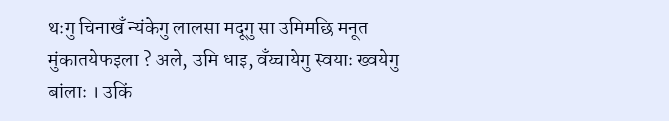थःगु चिनाखँ न्यंकेगु लालसा मदूगु सा उमिमछि मनूत मुंकातयेफइला ? अले, उमि धाइ, वँय्चायेगु स्वयाः ख्वयेगु बांलाः । उकिं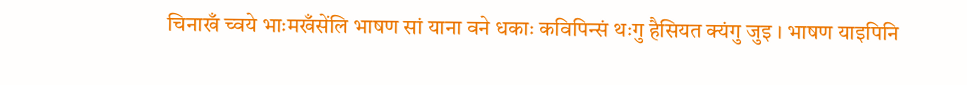चिनाखँ च्वये भाःमखँसेंलि भाषण सां याना वने धकाः कविपिन्सं थःगु हैसियत क्यंगु जुइ । भाषण याइपिनि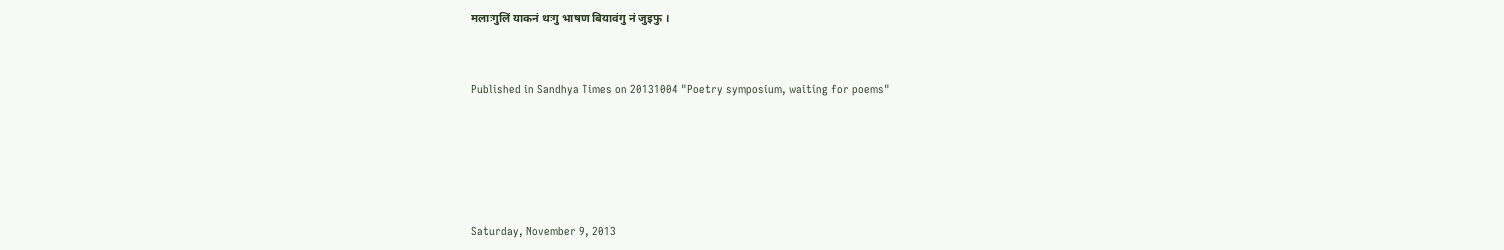मलाःगुलिं याकनं थःगु भाषण बियावंगु नं जुइफु ।


Published in Sandhya Times on 20131004 "Poetry symposium, waiting for poems"





Saturday, November 9, 2013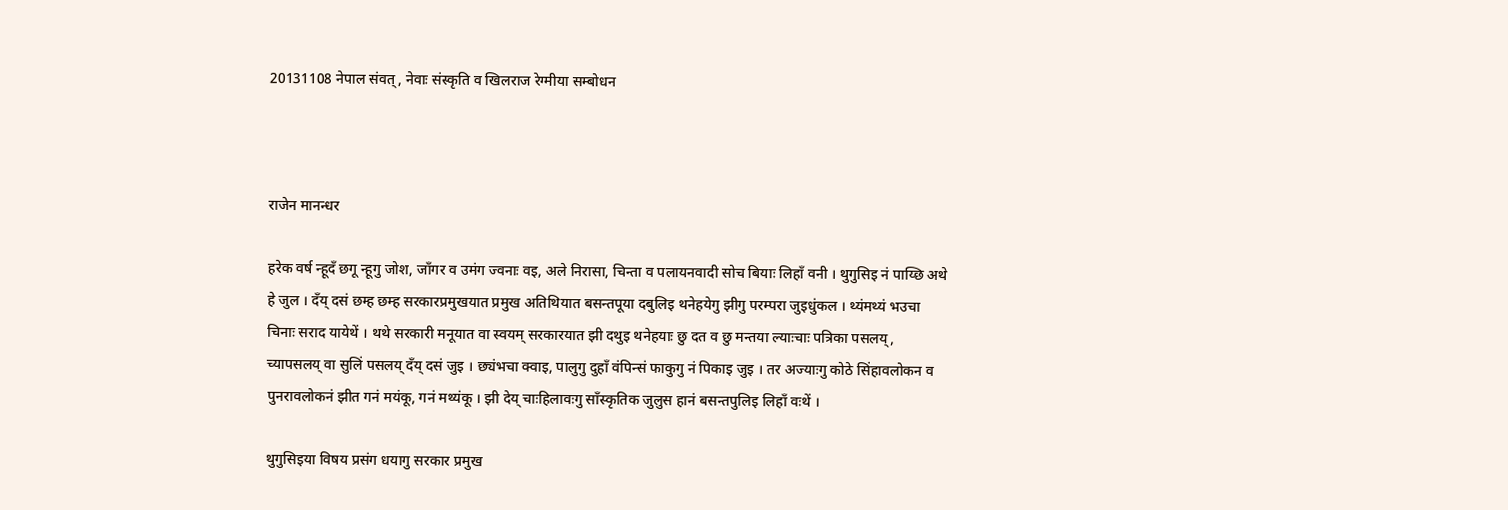20131108 नेपाल संवत्, नेवाः संस्कृति व खिलराज रेग्मीया सम्बोधन



राजेन मानन्धर

हरेक वर्ष न्हूदँ छगू न्हूगु जोश, जाँगर व उमंग ज्वनाः वइ, अले निरासा, चिन्ता व पलायनवादी सोच बियाः लिहाँ वनी । थुगुसिइ नं पाय्छि अथे हे जुल । दँय् दसं छम्ह छम्ह सरकारप्रमुखयात प्रमुख अतिथियात बसन्तपूया दबुलिइ थनेहयेगु झीगु परम्परा जुइधुंकल । थ्यंमथ्यं भउचा चिनाः सराद यायेथें । थथे सरकारी मनूयात वा स्वयम् सरकारयात झी दथुइ थनेहयाः छु दत व छु मन्तया ल्याःचाः पत्रिका पसलय्, च्यापसलय् वा सुलिं पसलय् दँय् दसं जुइ । छ्यंभचा क्वाइ, पालुगु दुहाँ वंपिन्सं फाकुगु नं पिकाइ जुइ । तर अज्याःगु कोठे सिंहावलोकन व पुनरावलोकनं झीत गनं मयंकू, गनं मथ्यंकू । झी देय् चाःहिलावःगु साँस्कृतिक जुलुस हानं बसन्तपुलिइ लिहाँ वःथें ।

थुगुसिइया विषय प्रसंग धयागु सरकार प्रमुख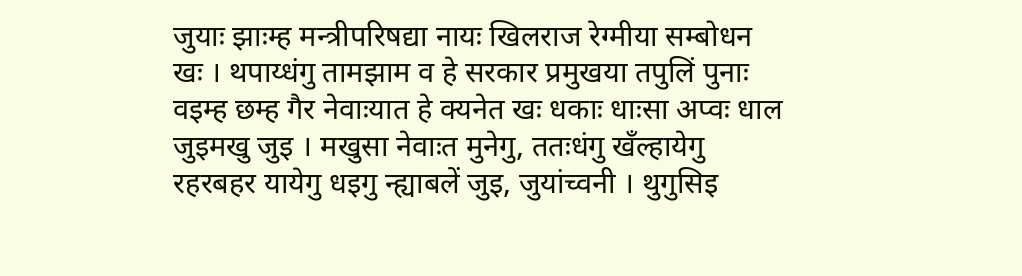जुयाः झाःम्ह मन्त्रीपरिषद्या नायः खिलराज रेग्मीया सम्बोधन खः । थपाय्धंगु तामझाम व हे सरकार प्रमुखया तपुलिं पुनाः वइम्ह छम्ह गैर नेवाःयात हे क्यनेत खः धकाः धाःसा अप्वः धाल जुइमखु जुइ । मखुसा नेवाःत मुनेगु, ततःधंगु खँल्हायेगु रहरबहर यायेगु धइगु न्ह्याबलें जुइ, जुयांच्वनी । थुगुसिइ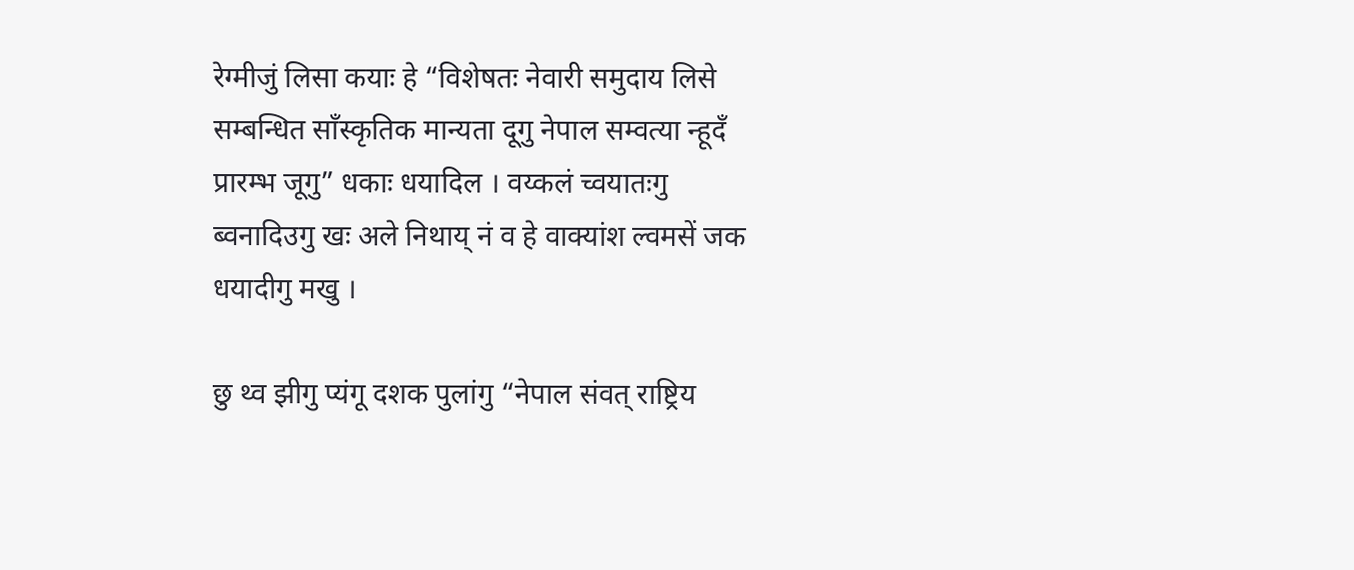रेग्मीजुं लिसा कयाः हे “विशेषतः नेवारी समुदाय लिसे सम्बन्धित साँस्कृतिक मान्यता दूगु नेपाल सम्वत्या न्हूदँ प्रारम्भ जूगु” धकाः धयादिल । वय्कलं च्वयातःगु ब्वनादिउगु खः अले निथाय् नं व हे वाक्यांश ल्वमसें जक धयादीगु मखु ।

छु थ्व झीगु प्यंगू दशक पुलांगु “नेपाल संवत् राष्ट्रिय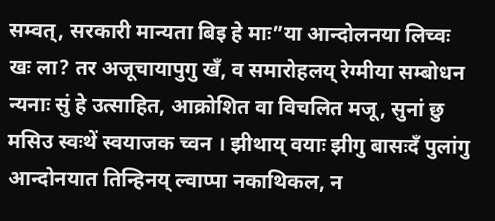सम्वत्, सरकारी मान्यता बिइ हे माः”या आन्दोलनया लिच्वः खः ला? तर अजूचायापुगु खँ, व समारोहलय् रेग्मीया सम्बोधन न्यनाः सुं हे उत्साहित, आक्रोशित वा विचलित मजू, सुनां छु मसिउ स्वःथें स्वयाजक च्वन । झीथाय् वयाः झीगु बासःदँ पुलांगु आन्दोनयात तिन्हिनय् ल्वाप्पा नकाथिकल, न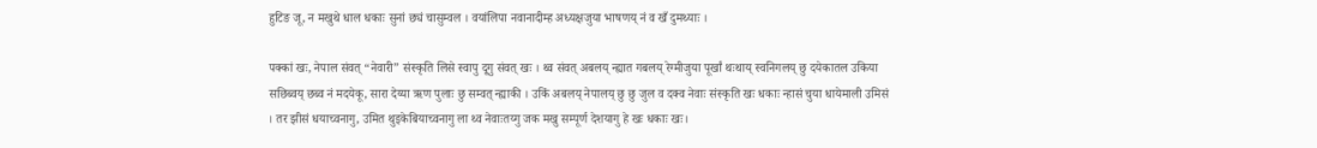हुटिङ जू, न मखुथे धाल धकाः सुनां छ्यं चासुम्वल । वयांलिपा नवानादीम्ह अध्यक्षजुया भाषणय् नं व खँ दुमथ्याः ।

पक्कां खः, नेपाल संवत् “नेवारी” संस्कृति लिसे स्वापु दूगु संवत् खः । थ्व संवत् अबलय् न्ह्यात गबलय् रेग्मीजुया पूर्खां थःथाय् स्वनिगलय् छु दयेकातल उकिया सछिब्वय् छब्व नं मदयेकू, सारा देय्या ऋण पुलाः छु सम्वत् न्ह्याकी । उकिं अबलय् नेपालय् छु छु जुल व दक्व नेवाः संस्कृति खः धकाः न्हासं चुया धायेमाली उमिसं । तर झीसं धयाच्वनागु, उमित थुइकेबियाच्वनागु ला थ्व नेवाःतय्गु जक मखु सम्पूर्ण देशयागु हे खः धकाः खः।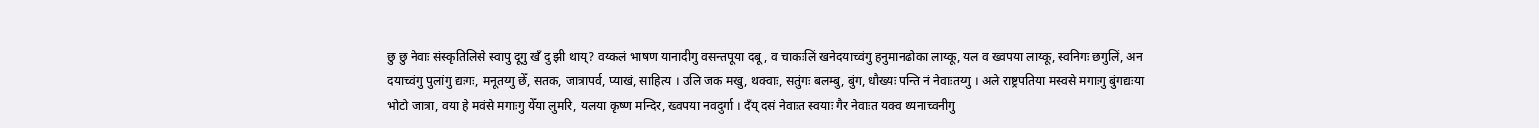छु छु नेवाः संस्कृतिलिसे स्वापु दूगु खँ दु झी थाय्? वय्कलं भाषण यानादीगु वसन्तपूया दबू, व चाकःलिं खनेदयाच्वंगु हनुमानढोका लाय्कू, यल व ख्वपया लाय्कू, स्वनिगः छगुलिं, अन दयाच्वंगु पुलांगु द्यःगः, मनूतय्गु छेँ, सतक, जात्रापर्व, प्याखं, साहित्य । उलि जक मखु, थक्वाः, सतुंगः बलम्बु, बुंग, धौख्यः पन्ति नं नेवाःतय्गु । अले राष्ट्रपतिया मस्वसे मगाःगु बुंगद्यःया भोटो जात्रा, वया हे मवंसे मगाःगु येँया लुमरि, यलया कृष्ण मन्दिर, ख्वपया नवदुर्गा । दँय् दसं नेवाःत स्वयाः गैर नेवाःत यक्व थ्यनाच्वनीगु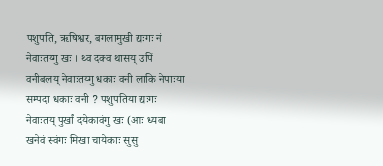पशुपति, ऋषिश्वर, बगलामुखी द्यःगः नं नेवाःतय्गु खः । थ्व दक्व थासय् उपिं वनीबलय् नेवाःतय्गु धकाः वनी लाकि नेपाःया सम्पदा धकाः वनी ? पशुपतिया द्यःगः नेवाःतय् पुर्खां दयेकावंगु खः (आः ध्यबा खनेवं स्वंगः मिखा चायेकाः सुसु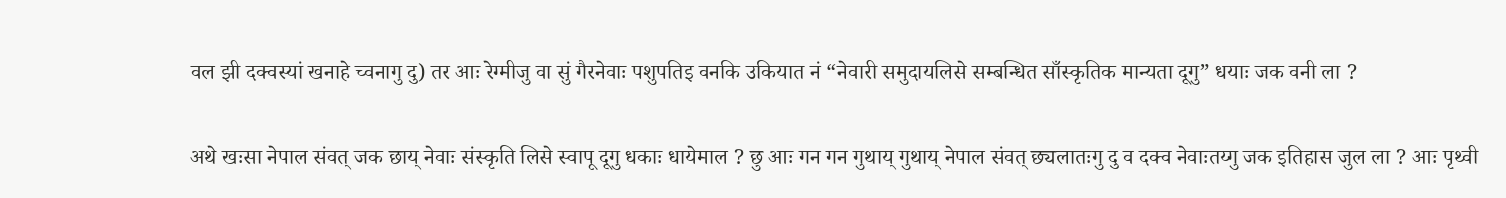वल झी दक्वस्यां खनाहे च्वनागु दु) तर आः रेग्मीजु वा सुं गैरनेवाः पशुपतिइ वनकि उकियात नं “नेवारी समुदायलिसे सम्बन्धित साँस्कृतिक मान्यता दूगु” धयाः जक वनी ला ?

अथे खःसा नेपाल संवत् जक छाय् नेवाः संस्कृति लिसे स्वापू दूगु धकाः धायेमाल ? छु आः गन गन गुथाय् गुथाय् नेपाल संवत् छ्यलातःगु दु व दक्व नेवाःतय्गु जक इतिहास जुल ला ? आः पृथ्वी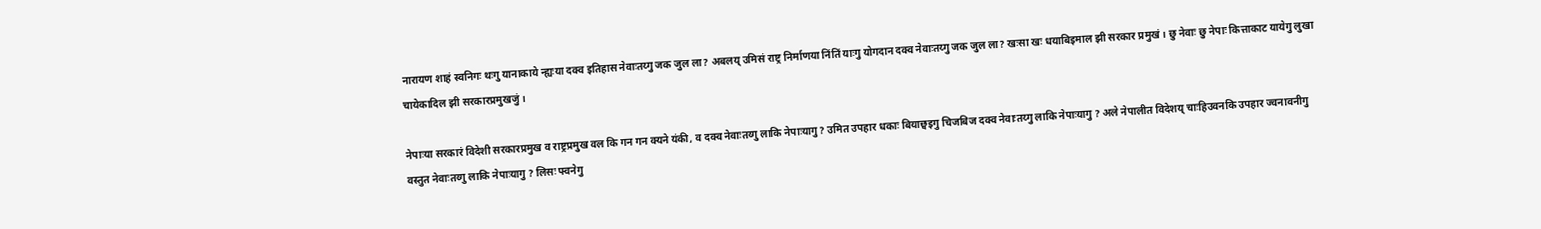नारायण शाहं स्वनिगः थःगु यानाकाये न्ह्यःया दक्व इतिहास नेवाःतय्गु जक जुल ला? अबलय् उमिसं राष्ट्र निर्माणया निंतिं याःगु योगदान दक्व नेवाःतय्गु जक जुल ला? खःसा खः धयाबिइमाल झी सरकार प्रमुखं । छु नेवाः छु नेपाः कित्ताकाट यायेगु लुखा चायेकादिल झी सरकारप्रमुखजुं ।

नेपाःया सरकारं विदेशी सरकारप्रमुख व राष्ट्रप्रमुख वल कि गन गन क्यने यंकी, व दक्व नेवाःतय्गु लाकि नेपाःयागु? उमित उपहार धकाः बियाछ्वइगु चिजबिज दक्व नेवाःतय्गु लाकि नेपाःयागु ? अले नेपालीत विदेशय् चाःहिउवनकि उपहार ज्वनावनीगु वस्तुत नेवाःतय्गु लाकि नेपाःयागु ? लिसः फ्वनेगु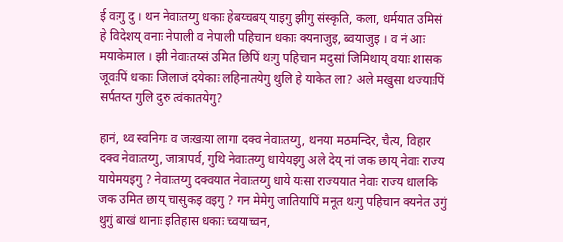ई वःगु दु । थन नेवाःतय्गु धकाः हेबय्चबय् याइगु झीगु संस्कृति, कला, धर्मयात उमिसं हे विदेशय् वनाः नेपाली व नेपाली पहिचान धकाः क्यनाजुइ, ब्वयाजुइ । व नं आः मयाकेमाल । झी नेवाःतय्सं उमित छिपिं थःगु पहिचान मदुसां जिमिथाय् वयाः शासक जूवःपिं धकाः जिलाजं दयेकाः लहिनातयेगु थुलि हे याकेत ला? अले मखुसा थज्याःपिं सर्पतय्त गुलि दुरु त्वंकातयेगु?

हानं, थ्व स्वनिगः व जःखःया लागा दक्व नेवाःतय्गु, थनया मठमन्दिर, चैत्य, विहार दक्व नेवाःतय्गु, जात्रापर्व, गुथि नेवाःतय्गु धायेयइगु अले देय् नां जक छाय् नेवाः राज्य यायेमयइगु ? नेवाःतय्गु दक्वयात नेवाःतय्गु धाये यःसा राज्ययात नेवाः राज्य धालकि जक उमित छाय् चासुकइ वइगु ? गन मेमेगु जातियापिं मनूत थःगु पहिचान क्यनेत उगुं थुगुं बाखं थानाः इतिहास धकाः च्वयाच्वन,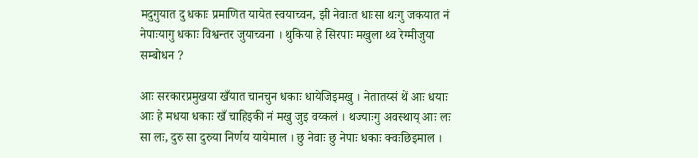मदुगुयात दु धकाः प्रमाणित यायेत स्वयाच्वन, झी नेवाःत धाःसा थःगु जकयात नं नेपाःयागु धकाः विश्वन्तर जुयाच्वना । थुकिया हे सिरपाः मखुला थ्व रेग्मीजुया सम्बोधन ?

आः सरकारप्रमुखया खँयात चानचुन धकाः धायेजिइमखु । नेतातय्सं थें आः धयाः आः हे मधया धकाः खँ चाहिइकी नं मखु जुइ वय्कलं । थज्याःगु अवस्थाय् आः लः सा लः, दुरु सा दुरुया निर्णय यायेमाल । छु नेवाः छु नेपाः धकाः क्वःछिइमाल ।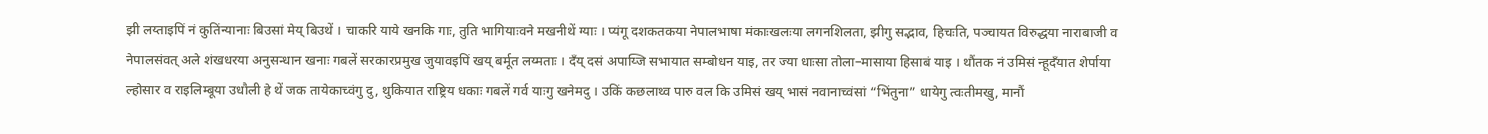झी लय्ताइपिं नं कुतिंन्यानाः बिउसां मेय् बिउथें । चाकरि याये खनकि गाः, तुति भागियाःवने मखनीथें ग्याः । प्यंगू दशकतकया नेपालभाषा मंकाःखलःया लगनशिलता, झीगु सद्भाव, हिचःति, पञ्चायत विरुद्धया नाराबाजी व नेपालसंवत् अले शंखधरया अनुसन्धान खनाः गबलें सरकारप्रमुख जुयावइपिं खय् बर्मूत लय्मताः । दँय् दसं अपाय्जि सभायात सम्बोधन याइ, तर ज्या धाःसा तोला–मासाया हिसाबं याइ । थौंतक नं उमिसं न्हूदँयात शेर्पाया ल्होसार व राइलिम्बूया उधौली हे थें जक तायेकाच्वंगु दु, थुकियात राष्ट्रिय धकाः गबलें गर्व याःगु खनेमदु । उकिं कछलाथ्व पारु वल कि उमिसं खय् भासं नवानाच्वंसां “भिंतुना” धायेगु त्वःतीमखु, मानौं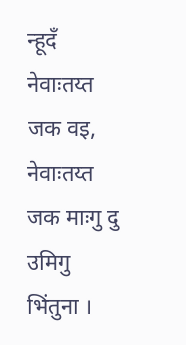न्हूदँ नेवाःतय्त जक वइ, नेवाःतय्त जक माःगु दु उमिगु भिंतुना ।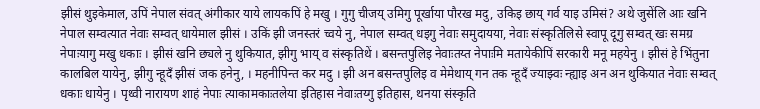झीसं थुइकेमाल, उपिं नेपाल संवत् अंगीकार याये लायकपिं हे मखु । गुगु चीजय् उमिगु पूर्खाया पौरख मदु, उकिइ छाय् गर्व याइ उमिसं? अथे जुसेंलि आः खनि नेपाल सम्वत्यात नेवाः सम्वत् धायेमाल झीसं । उकिं झी जनस्तरं च्वये नु, नेपाल सम्वत् धइगु नेवाः समुदायया, नेवाः संस्कृतिलिसे स्वापू दूगु सम्वत् खः समग्र नेपाःयागु मखु धकाः । झीसं खनि छ्यले नु थुकियात, झीगु भाय् व संस्कृतिथें । बसन्तपुलिइ नेवाःतय्त नेपाःमि मतायेकीपिं सरकारी मनू महयेनु । झीसं हे भिंतुना कालबिल यायेनु, झीगु न्हूदँ झीसं जक हनेनु, । महनीपिन्त कर मदु । झी अन बसन्तपुलिइ व मेमेथाय् गन तक न्हूदँ ज्याझ्वः न्ह्याइ अन अन थुकियात नेवाः सम्वत् धकाः धायेनु । पृथ्वी नारायण शाहं नेपाः त्याकामकाःतलेया इतिहास नेवाःतय्गु इतिहास, थनया संस्कृति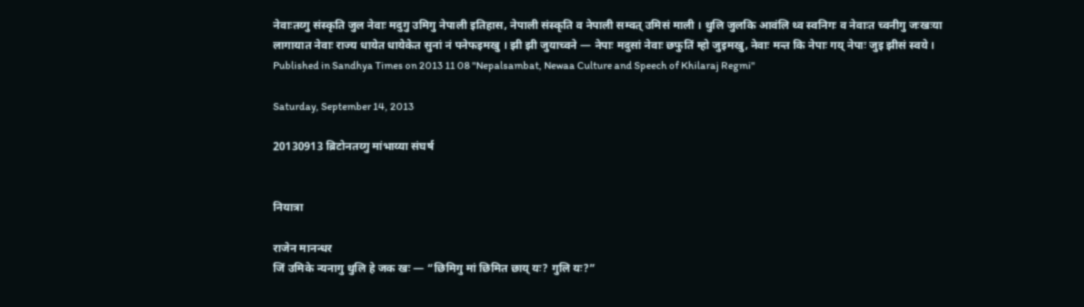नेवाःतय्गु संस्कृति जुल नेवाः मदुगु उमिगु नेपाली इतिहास, नेपाली संस्कृति व नेपाली सम्वत् उमिसं माली । थुलि जुलकि आवंलि थ्व स्वनिगः व नेवाःत च्वनीगु जःखःया लागायात नेवाः राज्य धायेत धायेकेत सुनां नं पनेफइमखु । झी झी जुयाच्वने — नेपाः मदुसां नेवाः छफुतिं म्हो जुइमखु, नेवाः मन्त कि नेपाः गय् नेपाः जुइ झीसं स्वये ।
Published in Sandhya Times on 2013 11 08 "Nepalsambat, Newaa Culture and Speech of Khilaraj Regmi"

Saturday, September 14, 2013

20130913 ब्रिटोनतय्गु मांभाय्या संघर्ष


नियात्रा

राजेन मानन्धर
जिं उमिके न्यनागु थुलि हे जक खः — “छिमिगु मां छिमित छाय् यः? गुलि यः?”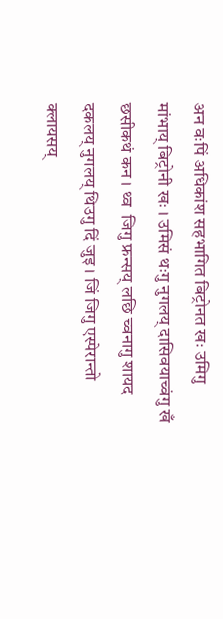अन वःपिं अधिकांश सहभागित बिट्रोनत खः उमिगु मांभाय् बिट्रोनी खः । उमिसं थःगु नुगलय् दासिवयाच्वंगु खँ छसीकथं कन । थ्व  जिगु फ्रन्सय् लछि च्वनागु शायद दकलय् नुगलय् थिउगु दिं जुइ । जिं जिगु एस्पेरान्तो क्लायसय्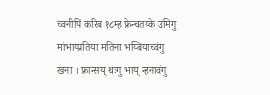च्वनीपिं करिब १८म्ह फ्रेन्चतय्के उमिगु मांभाय्प्रतिया मतिना भय्बियाच्वंगु खना । फ्रान्सय् थःगु भाय् न्हनावंगु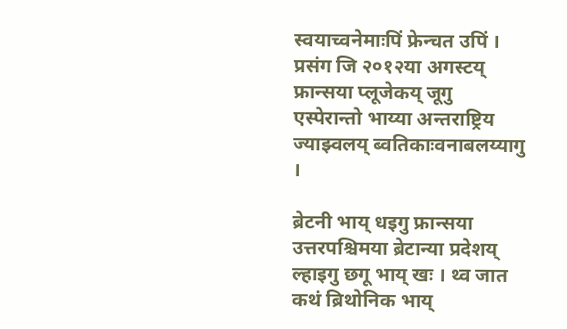स्वयाच्वनेमाःपिं फ्रेन्चत उपिं । प्रसंग जि २०१२या अगस्टय् फ्रान्सया प्लूजेकय् जूगु एस्पेरान्तो भाय्या अन्तराष्ट्रिय ज्याझ्वलय् ब्वतिकाःवनाबलय्यागु ।

ब्रेटनी भाय् धइगु फ्रान्सया उत्तरपश्चिमया ब्रेटान्या प्रदेशय् ल्हाइगु छगू भाय् खः । थ्व जात कथं ब्रिथोनिक भाय्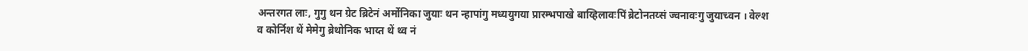अन्तरगत लाः, गुगु थन ग्रेट ब्रिटेनं अर्मोनिका जुयाः थन न्हापांगु मध्ययुगया प्रारम्भपाखे बाय्हिलावःपिं ब्रेटोनतय्सं ज्वनावःगु जुयाच्वन । वेल्श व कोर्निश थें मेमेगु ब्रेथोनिक भाय्त थें थ्व नं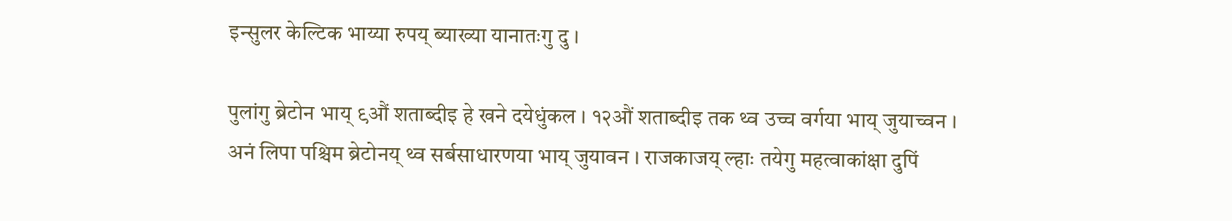इन्सुलर केल्टिक भाय्या रुपय् ब्याख्या यानातःगु दु ।

पुलांगु ब्रेटोन भाय् ९औं शताब्दीइ हे खने दयेधुंकल । १२औं शताब्दीइ तक थ्व उच्च वर्गया भाय् जुयाच्वन । अनं लिपा पश्चिम ब्रेटोनय् थ्व सर्बसाधारणया भाय् जुयावन । राजकाजय् ल्हाः तयेगु महत्वाकांक्षा दुपिं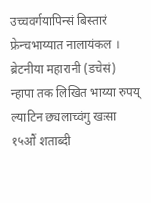उच्चवर्गयापिन्सं बिस्तारं फ्रेन्चभाय्यात नालायंकल । ब्रेटनीया महारानी (डचेसं) न्हापा तक लिखित भाय्या रुपय् ल्याटिन छ्यलाच्वंगु खःसा १५औं शताब्दी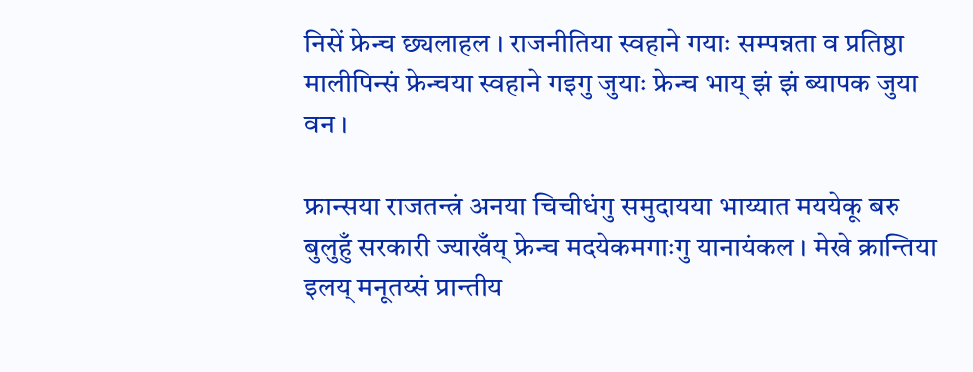निसें फ्रेन्च छ्यलाहल । राजनीतिया स्वहाने गयाः सम्पन्नता व प्रतिष्ठा मालीपिन्सं फ्रेन्चया स्वहाने गइगु जुयाः फ्रेन्च भाय् झं झं ब्यापक जुया वन ।

फ्रान्सया राजतन्त्रं अनया चिचीधंगु समुदायया भाय्यात मययेकू बरु बुलुहुँ सरकारी ज्याखँय् फ्रेन्च मदयेकमगाःगु यानायंकल । मेखे क्रान्तिया इलय् मनूतय्सं प्रान्तीय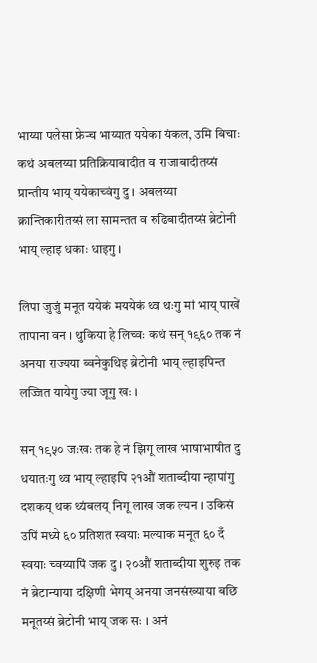भाय्या पलेसा फ्रेन्च भाय्यात ययेका यंकल, उमि बिचाः कथं अबलय्या प्रतिक्रियाबादीत व राजाबादीतय्सं प्रान्तीय भाय् ययेकाच्वंगु दु । अबलय्या क्रान्तिकारीतय्सं ला सामन्तत व रुढिबादीतय्सं ब्रेटोनी भाय् ल्हाइ धकाः धाइगु ।

लिपा जुजुं मनूत ययेकं मययेकं थ्व थःगु मां भाय् पाखें तापाना वन । थुकिया हे लिच्वः कथं सन् १९६० तक नं अनया राज्यया ब्वनेकुथिइ ब्रेटोनी भाय् ल्हाइपिन्त लज्जित यायेगु ज्या जूगु खः ।

सन् १९५० जःखः तक हे नं झिगू लाख भाषाभाषीत दु धयातःगु थ्व भाय् ल्हाइपि २१औं शताब्दीया न्हापांगु दशकय् थक थ्यंबलय् निगू लाख जक ल्यन । उकिसं उपिं मध्ये ६० प्रतिशत स्वयाः मल्याक मनूत ६० दँ स्वयाः च्वय्यापिं जक दु । २०औं शताब्दीया शुरुइ तक नं ब्रेटान्याया दक्षिणी भेगय् अनया जनसंख्याया बछि मनूतय्सं ब्रेटोनी भाय् जक सः । अनं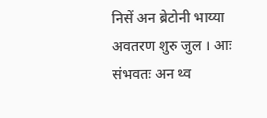निसें अन ब्रेटोनी भाय्या अवतरण शुरु जुल । आः संभवतः अन थ्व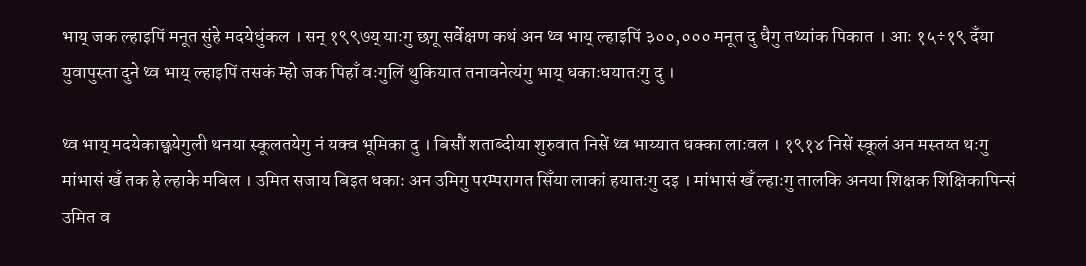भाय् जक ल्हाइपिं मनूत सुंहे मदयेधुंकल । सन् १९९७य् याःगु छगू सर्वेक्षण कथं अन थ्व भाय् ल्हाइपिं ३००,००० मनूत दु धैगु तथ्यांक पिकात । आः १५÷१९ दँया युवापुस्ता दुने थ्व भाय् ल्हाइपिं तसकं म्हो जक पिहाँ वःगुलिं थुकियात तनावनेत्यंगु भाय् धकाःधयातःगु दु ।

थ्व भाय् मदयेकाछ्वयेगुली थनया स्कूलतयेगु नं यक्व भूमिका दु । बिसौं शताब्दीया शुरुवात निसें थ्व भाय्यात धक्का लाःवल । १९१४ निसें स्कूलं अन मस्तय्त थःगु मांभासं खँ तक हे ल्हाके मबिल । उमित सजाय बिइत धकाः अन उमिगु परम्परागत सिँया लाकां हयातःगु दइ । मांभासं खँ ल्हाःगु तालकि अनया शिक्षक शिक्षिकापिन्सं उमित व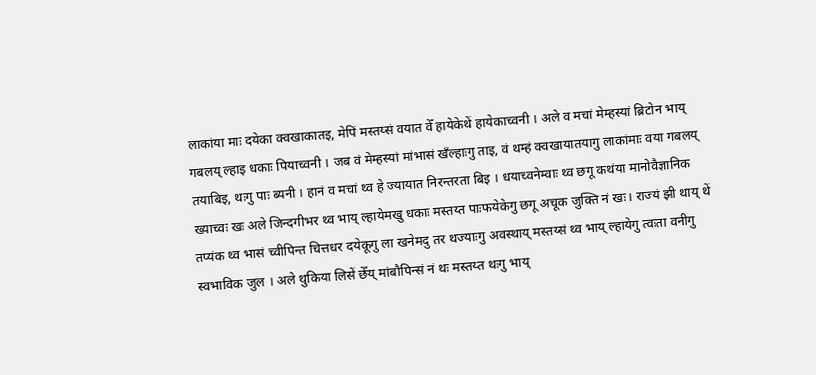लाकांया माः दयेका क्वखाकातइ, मेपिं मस्तय्सं वयात वेँ हायेकेथें हायेकाच्वनी । अले व मचां मेम्हस्यां ब्रिटोन भाय् गबलय् ल्हाइ धकाः पियाच्वनी । जब वं मेम्हस्यां मांभासं खँल्हाःगु ताइ, वं थम्हं क्वखायातयागु लाकांमाः वया गबलय् तयाबिइ, थःगु पाः ब्यनी । हानं व मचां थ्व हे ज्यायात निरन्तरता बिइ । धयाच्वनेम्वाः थ्व छगू कथंया मानोवैज्ञानिक ख्याच्वः खः अले जिन्दगीभर थ्व भाय् ल्हायेमखु धकाः मस्तय्त पाःफयेकेगु छगू अचूक जुक्ति नं खः। राज्यं झी थाय् थें तप्यंक थ्व भासं च्वीपिन्त चित्तधर दयेकूगु ला खनेमदु तर थज्याःगु अवस्थाय् मस्तय्सं थ्व भाय् ल्हायेगु त्वःता वनीगु स्वभाविक जुल । अले थुकिया लिसें छेँय् मांबौपिन्सं नं थः मस्तय्त थःगु भाय्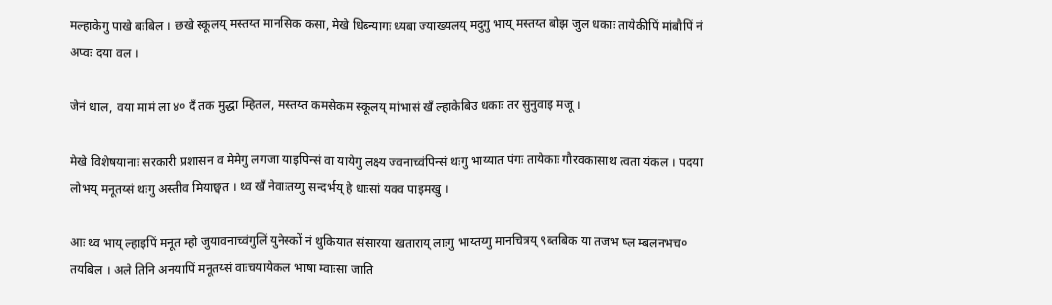मल्हाकेगु पाखे बःबिल । छखे स्कूलय् मस्तय्त मानसिक कसा, मेखे धिब्न्यागः ध्यबा ज्याख्यलय् मदुगु भाय् मस्तय्त बोझ जुल धकाः तायेकीपिं मांबौपिं नं अप्वः दया वल ।

जेनं धाल, वया मामं ला ४० दँ तक मुद्धा म्हितल, मस्तय्त कमसेकम स्कूलय् मांभासं खँ ल्हाकेबिउ धकाः तर सुनुवाइ मजू ।

मेखे विशेषयानाः सरकारी प्रशासन व मेमेगु लगजा याइपिन्सं वा यायेगु लक्ष्य ज्वनाच्वंपिन्सं थःगु भाय्यात पंगः तायेकाः गौरवकासाथ त्वता यंकल । पदया लोभय् मनूतय्सं थःगु अस्तीव मियाछ्वत । थ्व खँ नेवाःतय्गु सन्दर्भय् हे धाःसां यक्व पाइमखु ।

आः थ्व भाय् ल्हाइपिं मनूत म्हो जुयावनाच्वंगुलिं युनेस्कों नं थुकियात संसारया खताराय् लाःगु भाय्तय्गु मानचित्रय् ९ब्तबिक या तजभ ष्ल म्बलनभच० तयबिल । अले तिनि अनयापिं मनूतय्सं वाःचयायेकल भाषा म्वाःसा जाति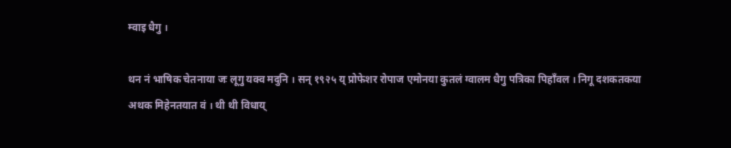म्वाइ धैगु ।

थन नं भाषिक चेतनाया जः लूगु यक्व मदुनि । सन् १९२५ य् प्रोफेशर रोपाज एमोनया कुतलं ग्वालम धैगु पत्रिका पिहाँवल । निगू दशकतकया अथक मिहेनतयात वं । थी थी विधाय्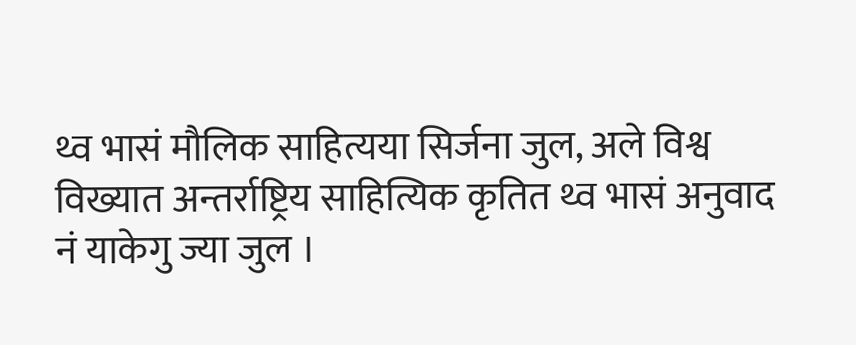थ्व भासं मौलिक साहित्यया सिर्जना जुल, अले विश्व विख्यात अन्तर्राष्ट्रिय साहित्यिक कृतित थ्व भासं अनुवाद नं याकेगु ज्या जुल ।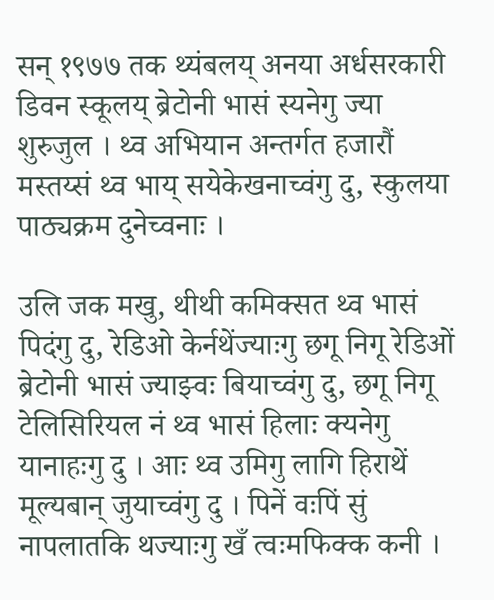सन् १९७७ तक थ्यंबलय् अनया अर्धसरकारी डिवन स्कूलय् ब्रेटोनी भासं स्यनेगु ज्या शुरुजुल । थ्व अभियान अन्तर्गत हजारौं मस्तय्सं थ्व भाय् सयेकेखनाच्वंगु दु, स्कुलया पाठ्यक्रम दुनेच्वनाः ।

उलि जक मखु, थीथी कमिक्सत थ्व भासं पिदंगु दु, रेडिओ केर्नथेंज्याःगु छगू निगू रेडिओं ब्रेटोनी भासं ज्याझ्वः बियाच्वंगु दु, छगू निगू टेलिसिरियल नं थ्व भासं हिलाः क्यनेगु यानाहःगु दु । आः थ्व उमिगु लागि हिराथें मूल्यबान् जुयाच्वंगु दु । पिनें वःपिं सुं नापलातकि थज्याःगु खँ त्वःमफिक्क कनी ।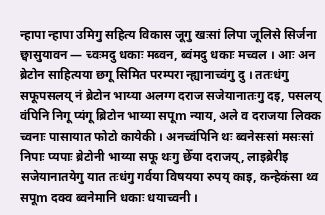न्हापा न्हापा उमिगु सहित्य विकास जूगु खःसां लिपा जूलिसे सिर्जना छ्वासुयावन — च्वःमदु धकाः मब्वन, ब्वंमदु धकाः मच्वल । आः अन ब्रेटोन साहित्यया छगू सिमित परम्परा न्ह्यानाच्वंगु दु । ततःधंगु सफूपसलय् नं ब्रेटोन भाय्या अलग्ग दराज सजेयानातःगु दइ, पसलय् वंपिनि निगू प्यंगू ब्रिटोन भाय्या सपूm न्याय, अले व दराजया लिक्क च्वनाः पासायात फोटो कायेकी । अनच्वंपिनि थः ब्वनेसःसां मसःसां निपाः प्यपाः ब्रेटोनी भाय्या सफू थःगु छेँया दराजय्, लाइब्रेरीइ सजेयानातयेगु यात तःधंगु गर्वया विषयया रुपय् काइ, कन्हेकंसा थ्व सपूm दक्व ब्वनेमानि धकाः धयाच्वनी ।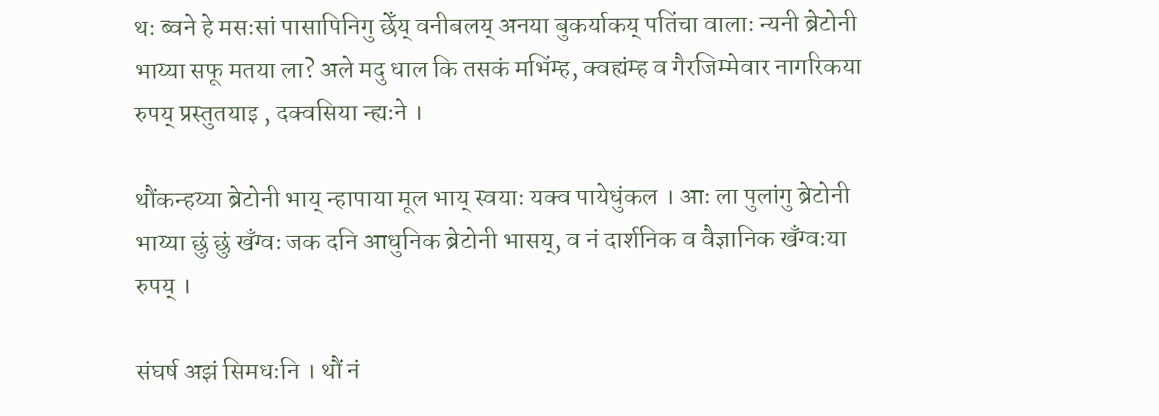थः ब्वने हे मसःसां पासापिनिगु छेँय् वनीबलय् अनया बुकर्याकय् पतिंचा वालाः न्यनी ब्रेटोनी भाय्या सफू मतया ला? अले मदु धाल कि तसकं मभिंम्ह, क्वह्यंम्ह व गैरजिम्मेवार नागरिकया रुपय् प्रस्तुतयाइ , दक्वसिया न्ह्यःने ।

थौंकन्हय्या ब्रेटोनी भाय् न्हापाया मूल भाय् स्वयाः यक्व पायेधुंकल । आः ला पुलांगु ब्रेटोनी भाय्या छुं छुं खँग्वः जक दनि आधुनिक ब्रेटोनी भासय्, व नं दार्शनिक व वैज्ञानिक खँग्वःया रुपय् ।

संघर्ष अझं सिमधःनि । थौं नं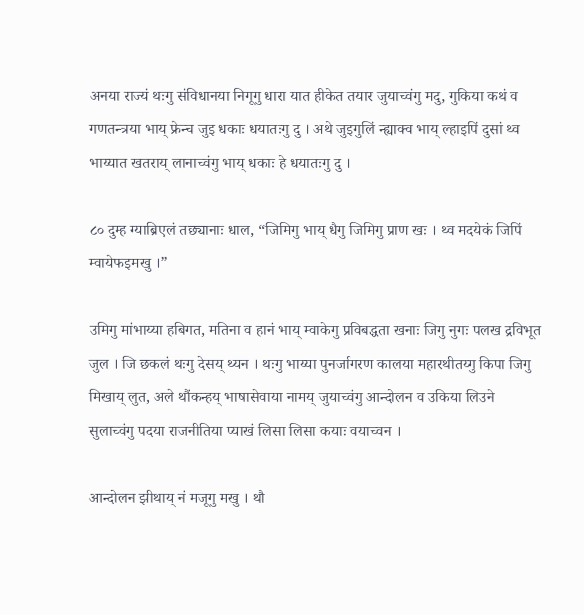अनया राज्यं थःगु संविधानया निगूगु धारा यात हीकेत तयार जुयाच्वंगु मदु, गुकिया कथं व गणतन्त्रया भाय् फ्रेन्च जुइ धकाः धयातःगु दु । अथे जुइगुलिं न्ह्याक्व भाय् ल्हाइपिं दुसां थ्व भाय्यात खतराय् लानाच्वंगु भाय् धकाः हे धयातःगु दु ।

८० दुम्ह ग्याब्रिएलं तछ्यानाः धाल, “जिमिगु भाय् धैगु जिमिगु प्राण खः । थ्व मदयेकं जिपिं म्वायेफइमखु ।”

उमिगु मांभाय्या हबिगत, मतिना व हानं भाय् म्वाकेगु प्रविबद्धता खनाः जिगु नुगः पलख द्रविभूत जुल । जि छकलं थःगु देसय् थ्यन । थःगु भाय्या पुनर्जागरण कालया महारथीतय्गु किपा जिगु मिखाय् लुत, अले थौंकन्हय् भाषासेवाया नामय् जुयाच्वंगु आन्दोलन व उकिया लिउने सुलाच्वंगु पदया राजनीतिया प्याखं लिसा लिसा कयाः वयाच्वन ।

आन्दोलन झीथाय् नं मजूगु मखु । थौ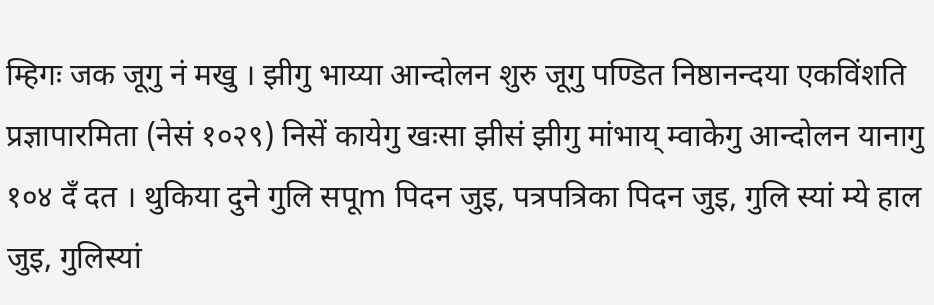म्हिगः जक जूगु नं मखु । झीगु भाय्या आन्दोलन शुरु जूगु पण्डित निष्ठानन्दया एकविंशति प्रज्ञापारमिता (नेसं १०२९) निसें कायेगु खःसा झीसं झीगु मांभाय् म्वाकेगु आन्दोलन यानागु १०४ दँ दत । थुकिया दुने गुलि सपूm पिदन जुइ, पत्रपत्रिका पिदन जुइ, गुलि स्यां म्ये हाल जुइ, गुलिस्यां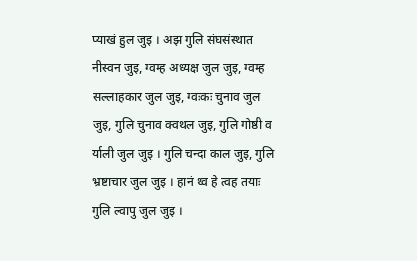प्याखं हुल जुइ । अझ गुलि संघसंस्थात नीस्वन जुइ, ग्वम्ह अध्यक्ष जुल जुइ, ग्वम्ह सल्लाहकार जुल जुइ, ग्वःकः चुनाव जुल जुइ, गुलि चुनाव क्वथल जुइ, गुलि गोष्ठी व र्याली जुल जुइ । गुलि चन्दा काल जुइ, गुलि भ्रष्टाचार जुल जुइ । हानं थ्व हे त्वह तयाः गुलि ल्वापु जुल जुइ ।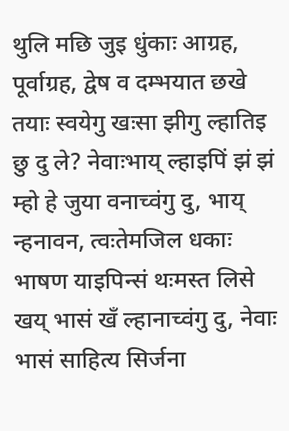थुलि मछि जुइ धुंकाः आग्रह, पूर्वाग्रह, द्वेष व दम्भयात छखे तयाः स्वयेगु खःसा झीगु ल्हातिइ छु दु ले? नेवाःभाय् ल्हाइपिं झं झं म्हो हे जुया वनाच्वंगु दु, भाय् न्हनावन, त्वःतेमजिल धकाः भाषण याइपिन्सं थःमस्त लिसे खय् भासं खँ ल्हानाच्वंगु दु, नेवाः भासं साहित्य सिर्जना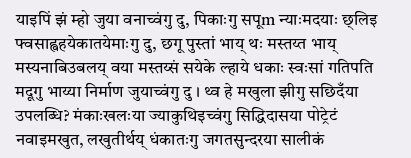याइपिं झं म्हो जुया वनाच्वंगु दु, पिकाःगु सपूm न्याःमदयाः छ्लिइ फ्वसाह्वहयेकातयेमाःगु दु, छगू पुस्तां भाय् थः मस्तय्त भाय् मस्यनाबिउबलय् वया मस्तय्सं सयेके ल्हाये धकाः स्वःसां गतिपति मदूगु भाय्या निर्माण जुयाच्वंगु दु । थ्व हे मखुला झीगु सछिदँया उपलब्धि? मंकाःखलःया ज्याकुथिइच्वंगु सिद्धिदासया पोट्रेटं नवाइमखुत, लखुतीर्थय् धंकातःगु जगतसुन्दरया सालीकं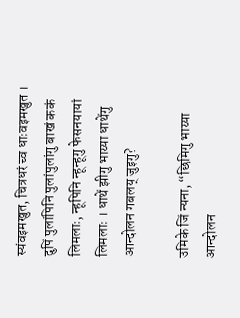स्यंवइमखुत, चित्रधरं च्व धाःवइमखुत । दुपिं पुलांपिनि पुलांपुलांगु बाखं ककं लिमलाः, न्हूपिनि न्हून्हूगु फेसनयायां लिमलाः । धाथें झीगु भाय्या धाथेंगु आन्दोलन गबलय् जुइगु?

उमिके जिं न्यना, “छिमिगु भाय्या आन्दोलन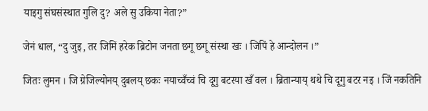याइगु संघसंस्थात गुलि दु? अले सु उकिया नेता?”

जेनं धाल, “दु जुइ, तर जिमिं हरेक ब्रिटोन जनता छगू छगू संस्था खः । जिपिं हे आन्दोलन ।”

जितः लुमन । जि ग्रेजिल्योनय् दुबलय् छकः नयाच्वँच्वं चि दूगु बटरया खँ वल । ब्रितान्याय् थथे चि दूगु बटर नइ । जिं नकतिनि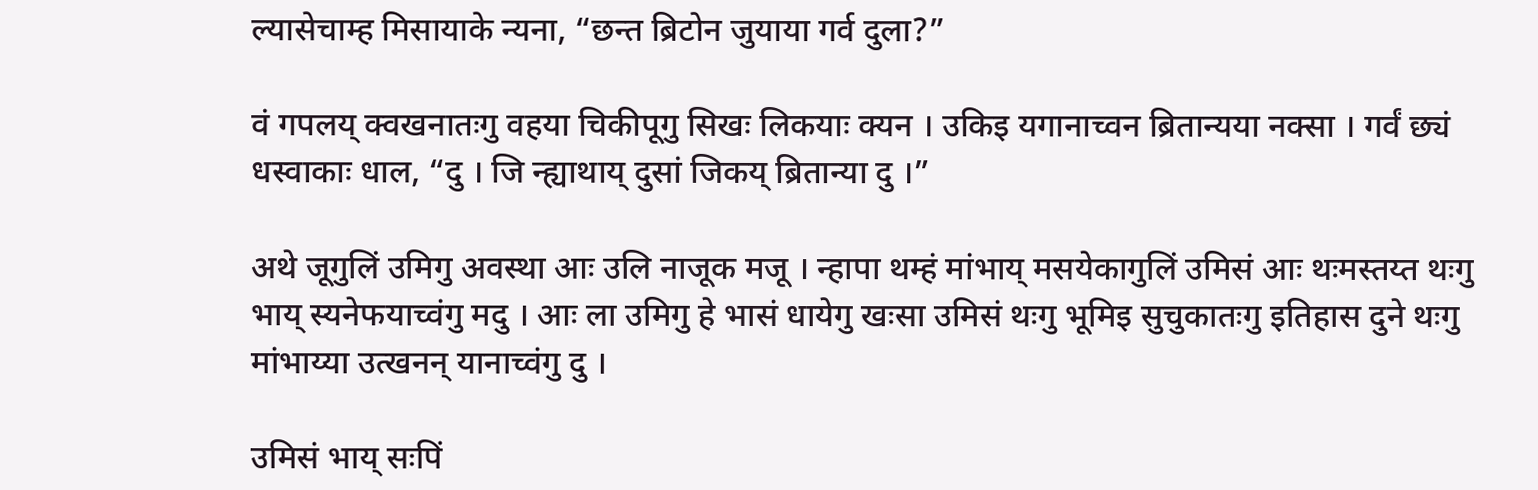ल्यासेचाम्ह मिसायाके न्यना, “छन्त ब्रिटोन जुयाया गर्व दुला?”

वं गपलय् क्वखनातःगु वहया चिकीपूगु सिखः लिकयाः क्यन । उकिइ यगानाच्वन ब्रितान्यया नक्सा । गर्वं छ्यं धस्वाकाः धाल, “दु । जि न्ह्याथाय् दुसां जिकय् ब्रितान्या दु ।”

अथे जूगुलिं उमिगु अवस्था आः उलि नाजूक मजू । न्हापा थम्हं मांभाय् मसयेकागुलिं उमिसं आः थःमस्तय्त थःगु भाय् स्यनेफयाच्वंगु मदु । आः ला उमिगु हे भासं धायेगु खःसा उमिसं थःगु भूमिइ सुचुकातःगु इतिहास दुने थःगु मांभाय्या उत्खनन् यानाच्वंगु दु ।

उमिसं भाय् सःपिं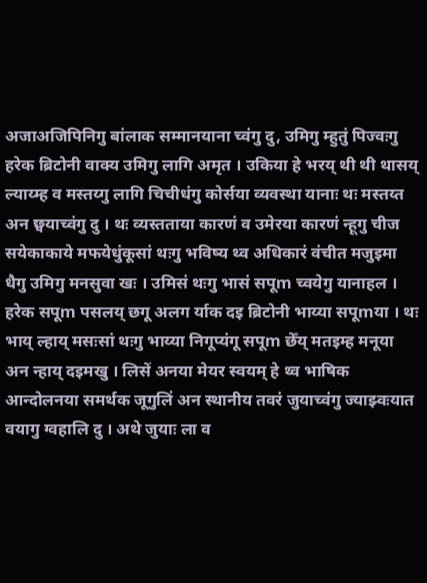अजाअजिपिनिगु बांलाक सम्मानयाना च्वंगु दु, उमिगु म्हुतुं पिज्वःगु हरेक ब्रिटोनी वाक्य उमिगु लागि अमृत । उकिया हे भरय् थी थी थासय् ल्याय्म्ह व मस्तय्गु लागि चिचीधंगु कोर्सया व्यवस्था यानाः थः मस्तय्त अन छ्वयाच्वंगु दु । थः व्यस्तताया कारणं व उमेरया कारणं न्हूगु चीज सयेकाकाये मफयेधुंकूसां थःगु भविष्य थ्व अधिकारं वंचीत मजुइमा धैगु उमिगु मनसुवा खः । उमिसं थःगु भासं सपूm च्वयेगु यानाहल । हरेक सपूm पसलय् छगू अलग र्याक दइ ब्रिटोनी भाय्या सपूmया । थः भाय् ल्हाय् मसःसां थःगु भाय्या निगूप्यंगू सपूm छेँय् मतइम्ह मनूया अन न्हाय् दइमखु । लिसें अनया मेयर स्वयम् हे थ्व भाषिक आन्दोलनया समर्थक जूगुलिं अन स्थानीय तवरं जुयाच्वंगु ज्याझ्वःयात वयागु ग्वहालि दु । अथे जुयाः ला व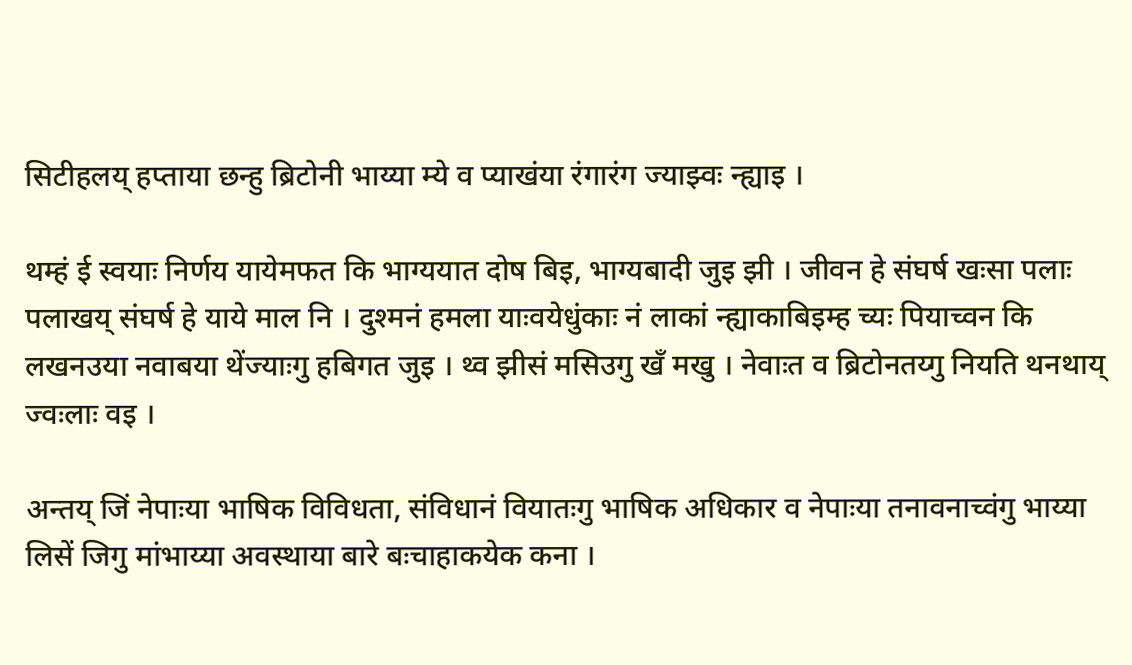सिटीहलय् हप्ताया छन्हु ब्रिटोनी भाय्या म्ये व प्याखंया रंगारंग ज्याझ्वः न्ह्याइ ।

थम्हं ई स्वयाः निर्णय यायेमफत कि भाग्ययात दोष बिइ, भाग्यबादी जुइ झी । जीवन हे संघर्ष खःसा पलाः पलाखय् संघर्ष हे याये माल नि । दुश्मनं हमला याःवयेधुंकाः नं लाकां न्ह्याकाबिइम्ह च्यः पियाच्वन कि लखनउया नवाबया थेंज्याःगु हबिगत जुइ । थ्व झीसं मसिउगु खँ मखु । नेवाःत व ब्रिटोनतय्गु नियति थनथाय् ज्वःलाः वइ ।

अन्तय् जिं नेपाःया भाषिक विविधता, संविधानं वियातःगु भाषिक अधिकार व नेपाःया तनावनाच्वंगु भाय्या लिसें जिगु मांभाय्या अवस्थाया बारे बःचाहाकयेक कना ।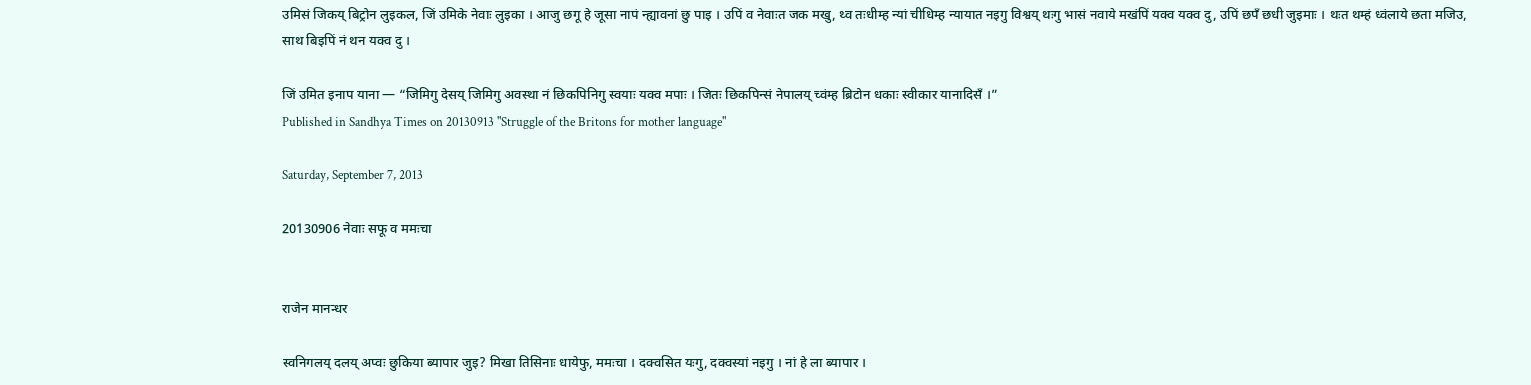उमिसं जिकय् बिट्रोन लुइकल, जिं उमिके नेवाः लुइका । आजु छगू हे जूसा नापं न्ह्यावनां छु पाइ । उपिं व नेवाःत जक मखु, थ्व तःधीम्ह न्यां चीधिम्ह न्यायात नइगु विश्वय् थःगु भासं नवाये मखंपिं यक्व यक्व दु, उपिं छपँ छधी जुइमाः । थःत थम्हं ध्वंलाये छता मजिउ, साथ बिइपिं नं थन यक्व दु ।

जिं उमित इनाप याना — “जिमिगु देसय् जिमिगु अवस्था नं छिकपिनिगु स्वयाः यक्व मपाः । जितः छिकपिन्सं नेपालय् च्वंम्ह ब्रिटोन धकाः स्वीकार यानादिसँ ।”
Published in Sandhya Times on 20130913 "Struggle of the Britons for mother language"

Saturday, September 7, 2013

20130906 नेवाः सफू व ममःचा


राजेन मानन्धर

स्वनिगलय् दलय् अप्वः छुकिया ब्यापार जुइ? मिखा तिसिनाः धायेफु, ममःचा । दक्वसित यःगु, दक्वस्यां नइगु । नां हे ला ब्यापार ।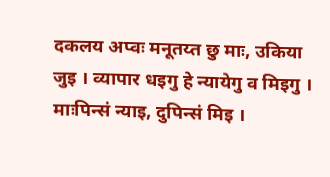दकलय अप्वः मनूतय्त छु माः, उकिया जुइ । व्यापार धइगु हे न्यायेगु व मिइगु । माःपिन्सं न्याइ, दुपिन्सं मिइ ।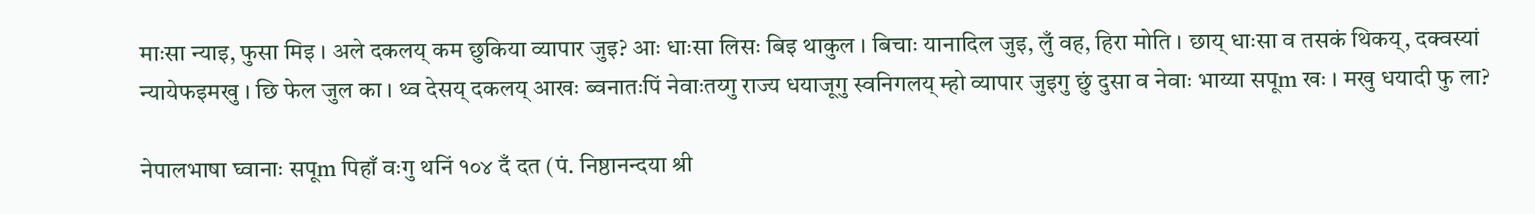माःसा न्याइ, फुसा मिइ । अले दकलय् कम छुकिया व्यापार जुइ? आः धाःसा लिसः बिइ थाकुल । बिचाः यानादिल जुइ, लुँ वह, हिरा मोति । छाय् धाःसा व तसकं थिकय्, दक्वस्यां न्यायेफइमखु । छि फेल जुल का । थ्व देसय् दकलय् आखः ब्वनातःपिं नेवाःतय्गु राज्य धयाजूगु स्वनिगलय् म्हो व्यापार जुइगु छुं दुसा व नेवाः भाय्या सपूm खः । मखु धयादी फु ला?

नेपालभाषा घ्वानाः सपूm पिहाँ वःगु थनिं १०४ दँ दत (पं. निष्ठानन्दया श्री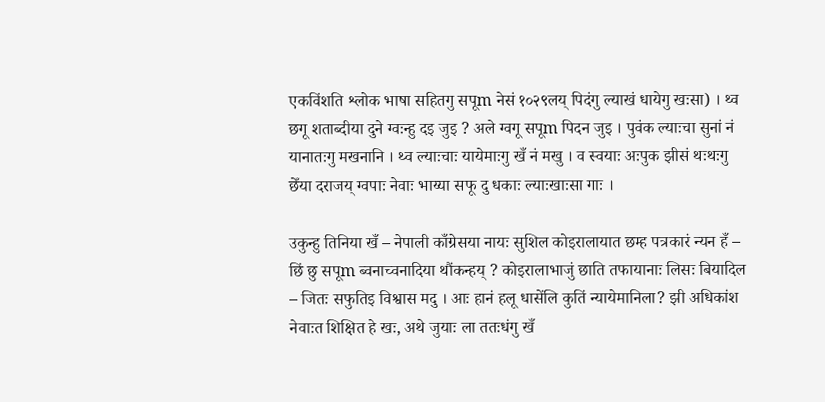एकविंशति श्लोक भाषा सहितगु सपूm नेसं १०२९लय् पिदंगु ल्याखं धायेगु खःसा) । थ्व छगू शताब्दीया दुने ग्वःन्हु दइ जुइ ? अले ग्वगू सपूm पिदन जुइ । पुवंक ल्याःचा सुनां नं यानातःगु मखनानि । थ्व ल्याःचाः यायेमाःगु खँ नं मखु । व स्वयाः अःपुक झीसं थःथःगु छेँया दराजय् ग्वपाः नेवाः भाय्या सफू दु धकाः ल्याःखाःसा गाः ।

उकुन्हु तिनिया खँ – नेपाली काँग्रेसया नायः सुशिल कोइरालायात छम्ह पत्रकारं न्यन हँ – छिं छु सपूm ब्वनाच्वनादिया थौंकन्हय् ? कोइरालाभाजुं छाति तफायानाः लिसः बियादिल – जितः सफुतिइ विश्वास मदु । आः हानं हलू धासेंलि कुतिं न्यायेमानिला? झी अधिकांश नेवाःत शिक्षित हे खः, अथे जुयाः ला ततःधंगु खँ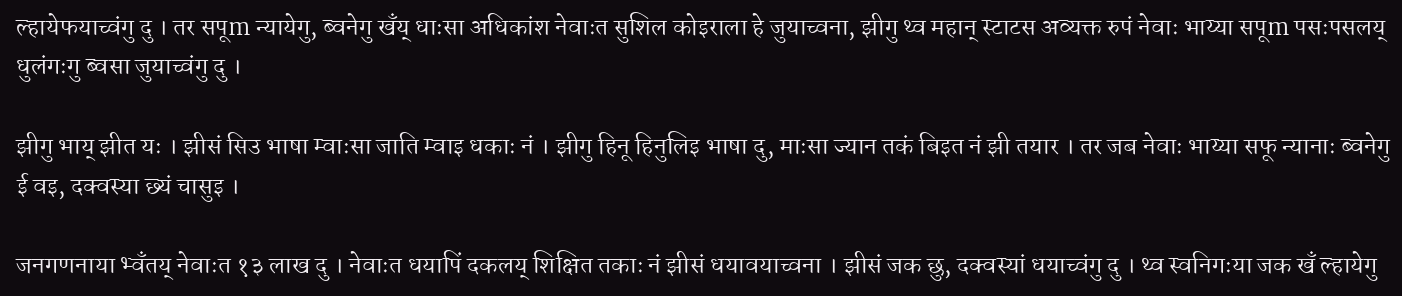ल्हायेफयाच्वंगु दु । तर सपूm न्यायेगु, ब्वनेगु खँय् धाःसा अधिकांश नेवाःत सुशिल कोइराला हे जुयाच्वना, झीगु थ्व महान् स्टाटस अव्यक्त रुपं नेवाः भाय्या सपूm पसःपसलय् धुलंगःगु ब्वसा जुयाच्वंगु दु ।

झीगु भाय् झीत यः । झीसं सिउ भाषा म्वाःसा जाति म्वाइ धकाः नं । झीगु हिनू हिनुलिइ भाषा दु, माःसा ज्यान तकं बिइत नं झी तयार । तर जब नेवाः भाय्या सफू न्यानाः ब्वनेगु ई वइ, दक्वस्या छ्यं चासुइ ।

जनगणनाया भ्वँतय् नेवाःत १३ लाख दु । नेवाःत धयापिं दकलय् शिक्षित तकाः नं झीसं धयावयाच्वना । झीसं जक छु, दक्वस्यां धयाच्वंगु दु । थ्व स्वनिगःया जक खँ ल्हायेगु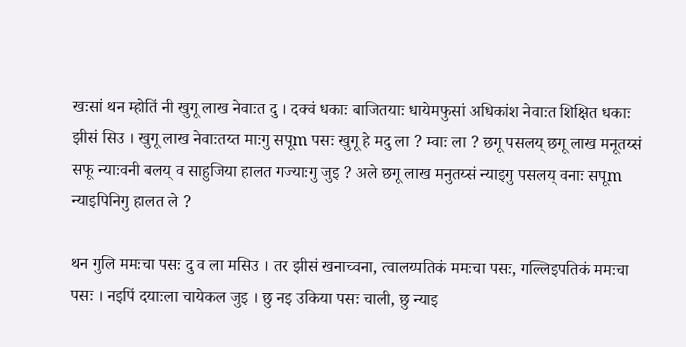खःसां थन म्होतिं नी खुगू लाख नेवाःत दु । दक्वं धकाः बाजितयाः धायेमफुसां अधिकांश नेवाःत शिक्षित धकाः झीसं सिउ । खुगू लाख नेवाःतय्त माःगु सपूm पसः खुगू हे मदु ला ? म्वाः ला ? छगू पसलय् छगू लाख मनूतय्सं सफू न्याःवनी बलय् व साहुजिया हालत गज्याःगु जुइ ? अले छगू लाख मनुतय्सं न्याइगु पसलय् वनाः सपूm न्याइपिनिगु हालत ले ?

थन गुलि ममःचा पसः दु व ला मसिउ । तर झीसं खनाच्वना, त्वालय्पतिकं ममःचा पसः, गल्लिइपतिकं ममःचा पसः । नइपिं दयाःला चायेकल जुइ । छु नइ उकिया पसः चाली, छु न्याइ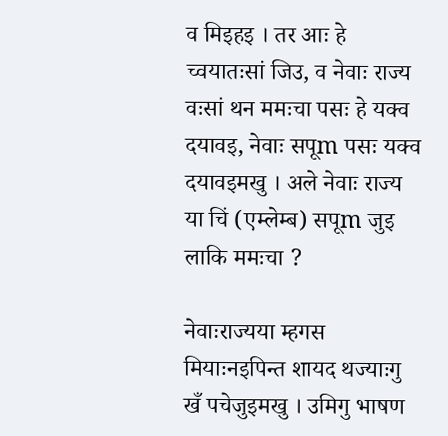व मिइहइ । तर आः हे च्वयातःसां जिउ, व नेवाः राज्य वःसां थन ममःचा पसः हे यक्व दयावइ, नेवाः सपूm पसः यक्व दयावइमखु । अले नेवाः राज्य या चिं (एम्लेम्ब) सपूm जुइ लाकि ममःचा ?

नेवाःराज्यया म्हगस मियाःनइपिन्त शायद थज्याःगु खँ पचेजुइमखु । उमिगु भाषण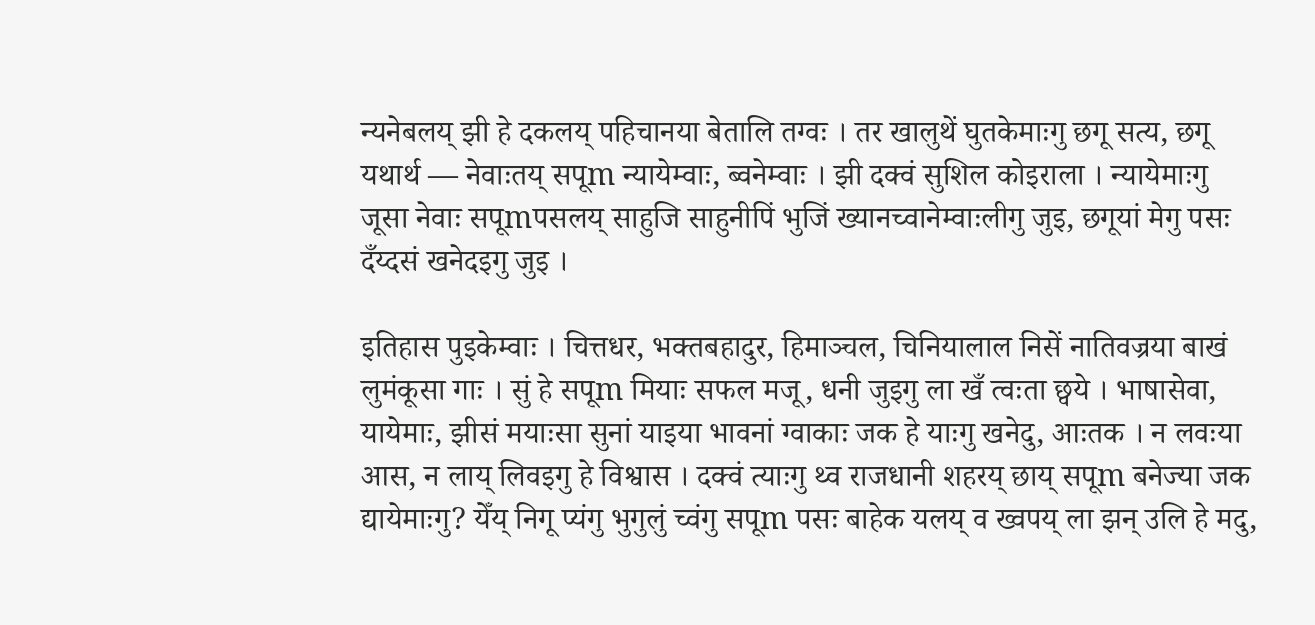न्यनेबलय् झी हे दकलय् पहिचानया बेतालि तग्वः । तर खालुथें घुतकेमाःगु छगू सत्य, छगू यथार्थ — नेवाःतय् सपूm न्यायेम्वाः, ब्वनेम्वाः । झी दक्वं सुशिल कोइराला । न्यायेमाःगु जूसा नेवाः सपूmपसलय् साहुजि साहुनीपिं भुजिं ख्यानच्वानेम्वाःलीगु जुइ, छगूयां मेगु पसः दँय्दसं खनेदइगु जुइ ।

इतिहास पुइकेम्वाः । चित्तधर, भक्तबहादुर, हिमाञ्चल, चिनियालाल निसें नातिवज्रया बाखं लुमंकूसा गाः । सुं हे सपूm मियाः सफल मजू, धनी जुइगु ला खँ त्वःता छ्वये । भाषासेवा, यायेमाः, झीसं मयाःसा सुनां याइया भावनां ग्वाकाः जक हे याःगु खनेदु, आःतक । न लवःया आस, न लाय् लिवइगु हे विश्वास । दक्वं त्याःगु थ्व राजधानी शहरय् छाय् सपूm बनेज्या जक द्यायेमाःगु? येँय् निगू प्यंगु भुगुलुं च्वंगु सपूm पसः बाहेक यलय् व ख्वपय् ला झन् उलि हे मदु,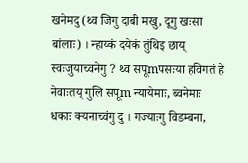खनेमदु (थ्व जिगु दाबी मखु, दूगु खःसा बांलाः) । न्हाय्कं दयेकं तुंथिइ छाय् स्वःजुयाच्वनेगु ? थ्व सपूmपसःया हविगतं हे नेवाःतय् गुलि सपूm न्यायेमाः, ब्वनेमाः धकाः क्यनाच्वंगु दु । गज्याःगु विडम्बना,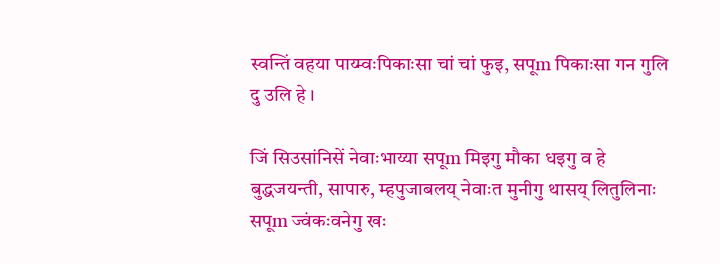स्वन्तिं वहया पाय्म्वःपिकाःसा चां चां फुइ, सपूm पिकाःसा गन गुलि दु उलि हे ।

जिं सिउसांनिसें नेवाःभाय्या सपूm मिइगु मौका धइगु व हे बुद्धजयन्ती, सापारु, म्हपुजाबलय् नेवाःत मुनीगु थासय् लितुलिनाः सपूm ज्वंकःवनेगु खः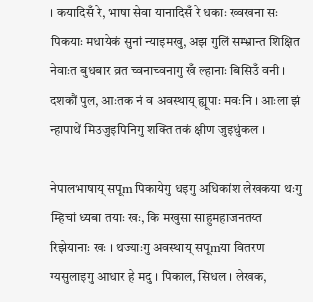। कयादिसँ रे, भाषा सेवा यानादिसँ रे धकाः ख्वखना सः पिकयाः मधायेकं सुनां न्याइमखु, अझ गुलिं सम्भ्रान्त शिक्षित नेवाःत बुधबार व्रत च्वनाच्वनागु खँ ल्हानाः बिसिउँ वनी । दशकौं पुल, आःतक नं व अवस्थाय् ह्यूपाः मवःनि । आःला झं न्हापाथें मिउजुइपिनिगु शक्ति तकं क्षीण जुइधुंकल ।

नेपालभाषाय् सपूm पिकायेगु धइगु अधिकांश लेखकया थःगु म्हिचां ध्यबा तयाः खः, कि मखुसा साहुमहाजनतय्त रिझेयानाः खः । थज्याःगु अवस्थाय् सपूmया वितरण ग्यसुलाइगु आधार हे मदु । पिकाल, सिधल । लेखक,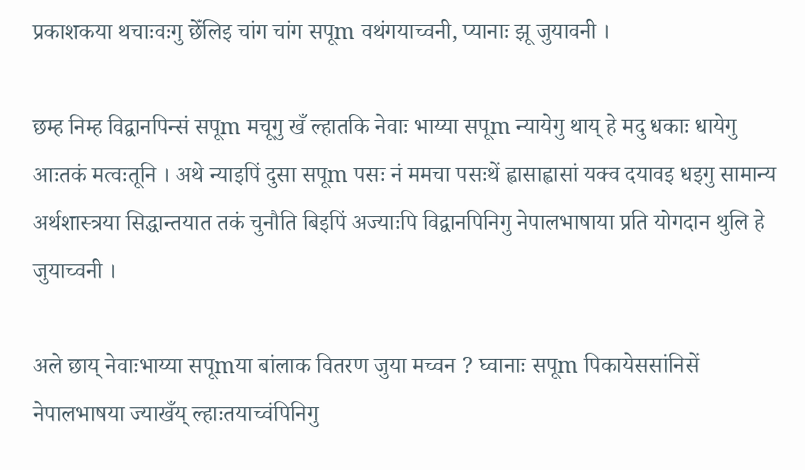प्रकाशकया थचाःवःगु छेँलिइ चांग चांग सपूm वथंगयाच्वनी, प्यानाः झू जुयावनी ।

छम्ह निम्ह विद्वानपिन्सं सपूm मचूगु खँ ल्हातकि नेवाः भाय्या सपूm न्यायेगु थाय् हे मदु धकाः धायेगु आःतकं मत्वःतूनि । अथे न्याइपिं दुसा सपूm पसः नं ममचा पसःथें ह्वासाह्वासां यक्व दयावइ धइगु सामान्य अर्थशास्त्रया सिद्धान्तयात तकं चुनौति बिइपिं अज्याःपि विद्वानपिनिगु नेपालभाषाया प्रति योगदान थुलि हे जुयाच्वनी ।

अले छाय् नेवाःभाय्या सपूmया बांलाक वितरण जुया मच्वन ? घ्वानाः सपूm पिकायेससांनिसें नेपालभाषया ज्याखँय् ल्हाःतयाच्वंपिनिगु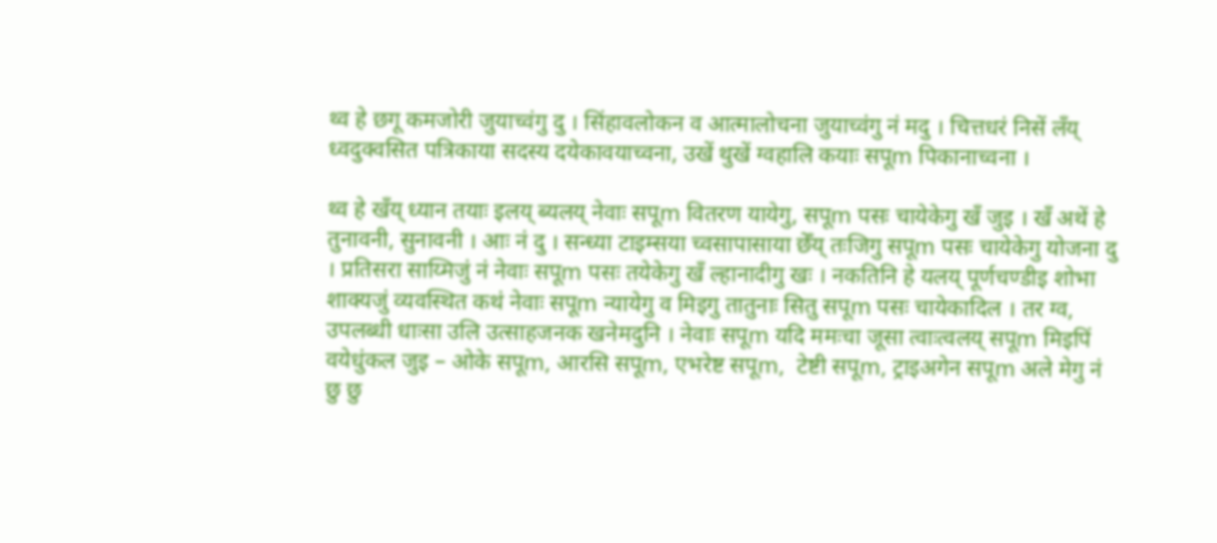थ्व हे छगू कमजोरी जुयाच्वंगु दु । सिंहावलोकन व आत्मालोचना जुयाच्वंगु नं मदु । चित्तधरं निसें लँय् ध्वदुक्वसित पत्रिकाया सदस्य दयेकावयाच्वना, उखें थुखें ग्वहालि कयाः सपूm पिकानाच्वना ।

थ्व हे खँय् ध्यान तयाः इलय् ब्यलय् नेवाः सपूm वितरण यायेगु, सपूm पसः चायेकेगु खँ जुइ । खँ अथें हे तुनावनी, सुनावनी । आः नं दु । सन्ध्या टाइम्सया च्वसापासाया छेँय् तःजिगु सपूm पसः चायेकेगु योजना दु । प्रतिसरा साय्मिजुं नं नेवाः सपूm पसः तयेकेगु खँ ल्हानादीगु खः । नकतिनि हे यलय् पूर्णचण्डीइ शोभा शाक्यजुं व्यवस्थित कथं नेवाः सपूm न्यायेगु व मिइगु तातुनाः सितु सपूm पसः चायेकादिल । तर ग्व, उपलब्धी धाःसा उलि उत्साहजनक खनेमदुनि । नेवाः सपूm यदि ममःचा जूसा त्वाःत्वलय् सपूm मिइपिं वयेधुंकल जुइ – ओके सपूm, आरसि सपूm, एभरेष्ट सपूm,  टेष्टी सपूm, ट्राइअगेन सपूm अले मेगु नं छु छु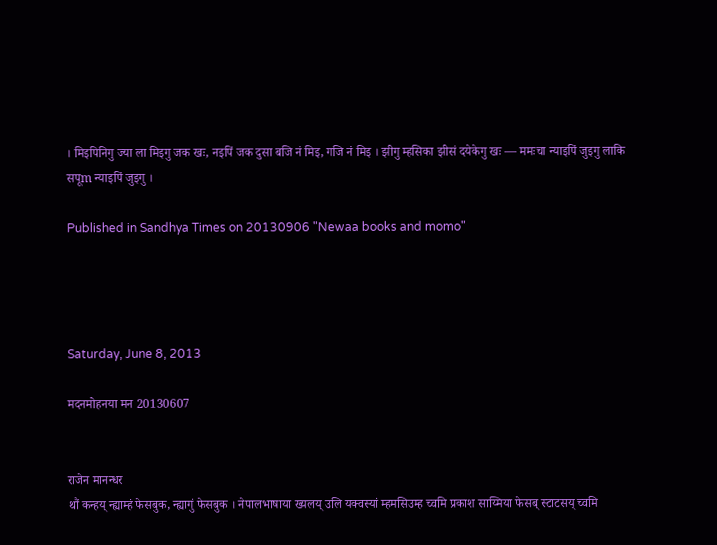। मिइपिनिगु ज्या ला मिइगु जक खः, नइपिं जक दुसा बजि नं मिइ, गजि नं मिइ । झीगु म्हसिका झीसं दयेकेगु खः — ममःचा न्याइपिं जुइगु लाकि सपूm न्याइपिं जुइगु ।

Published in Sandhya Times on 20130906 "Newaa books and momo"




Saturday, June 8, 2013

मदनमोहनया मन 20130607


राजेन मानन्धर
थौं कन्हय् न्ह्याम्हं फेसबुक, न्ह्यागुं फेसबुक । नेपालभाषाया ख्यलय् उलि यक्वस्यां म्हमसिउम्ह च्वमि प्रकाश साय्मिया फेसब् स्टाटसय् च्वमि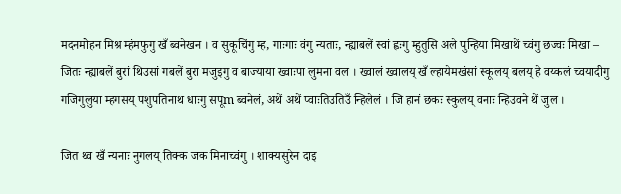मदनमोहन मिश्र म्हंमफुगु खँ ब्वनेखन । व सुकूचिंगु म्ह, गाःगाः वंगु न्यताः, न्ह्याबलें स्वां ह्वःगु म्हुतुसि अले पुन्हिया मिखाथें च्वंगु छज्वः मिखा – जितः न्ह्याबलें बुरां थिउसां गबलें बुरा मजुइगु व बाज्याया ख्वाःपा लुमना वल । ख्वालं ख्वालय् खँ ल्हायेमखंसां स्कूलय् बलय् हे वय्कलं च्वयादीगु गजिगुलुया म्हगसय् पशुपतिनाथ धाःगु सपूm ब्वनेलं, अथें अथें प्वाःतिउतिउँ न्हिलेलं । जि हानं छकः स्कुलय् वनाः न्हिउवने थें जुल ।

जित थ्व खँ न्यनाः नुगलय् तिक्क जक मिनाच्वंगु । शाक्यसुरेन दाइ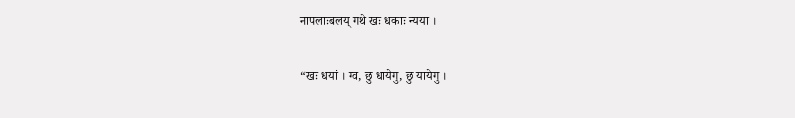नापलाःबलय् गथे खः धकाः न्यया ।

“खः धयां । ग्व, छु धायेगु, छु यायेगु ।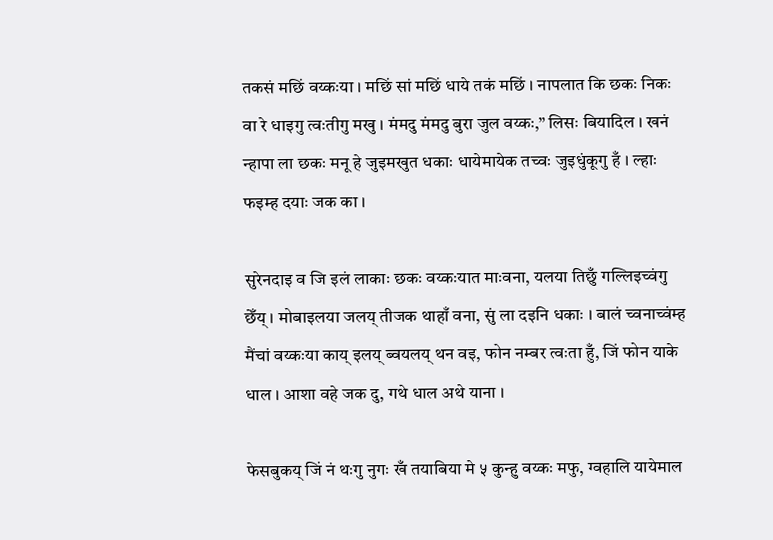तकसं मछिं वय्कःया । मछिं सां मछिं धाये तकं मछिं । नापलात कि छकः निकः वा रे धाइगु त्वःतीगु मखु । मंमदु मंमदु बुरा जुल वय्कः,” लिसः बियादिल । खनं न्हापा ला छकः मनू हे जुइमखुत धकाः धायेमायेक तच्वः जुइधुंकूगु हँ । ल्हाः फइम्ह दयाः जक का ।

सुरेनदाइ व जि इलं लाकाः छकः वय्कःयात माःवना, यलया तिछुँ गल्लिइच्वंगु छेँय् । मोबाइलया जलय् तीजक थाहाँ वना, सुं ला दइनि धकाः । बालं च्वनाच्वंम्ह मैंचां वय्कःया काय् इलय् ब्वयलय् थन वइ, फोन नम्बर त्वःता हुँ, जिं फोन याके धाल । आशा वहे जक दु, गथे धाल अथे याना ।

फेसबुकय् जिं नं थःगु नुगः खँ तयाबिया मे ५ कुन्हु वय्कः मफु, ग्वहालि यायेमाल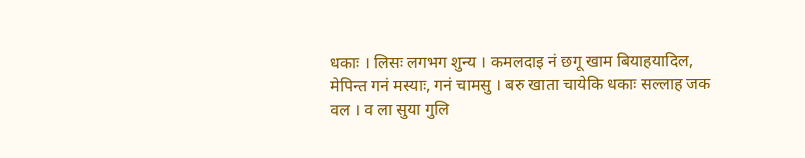धकाः । लिसः लगभग शुन्य । कमलदाइ नं छगू खाम बियाहयादिल, मेपिन्त गनं मस्याः, गनं चामसु । बरु खाता चायेकि धकाः सल्लाह जक वल । व ला सुया गुलि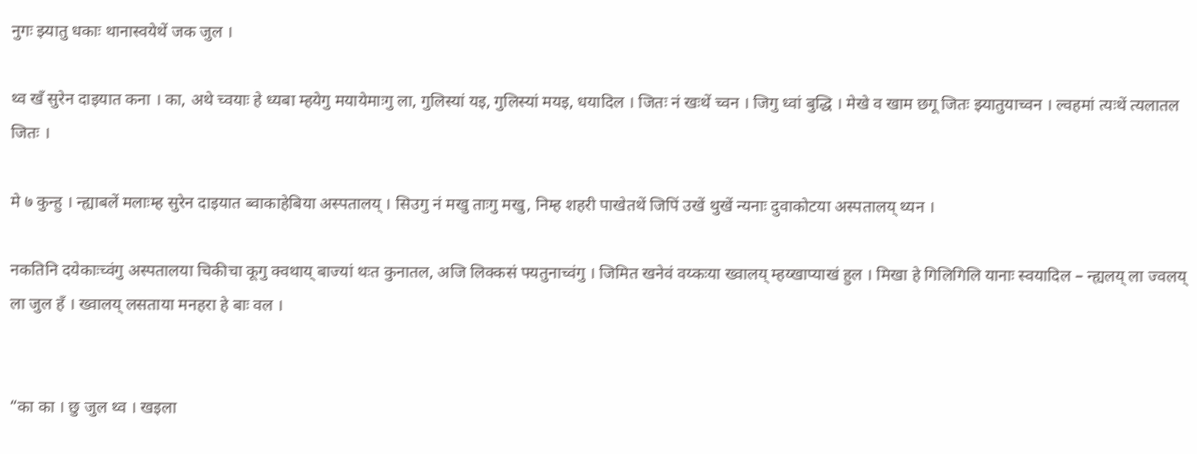नुगः झ्यातु धकाः थानास्वयेथें जक जुल ।

थ्व खँ सुरेन दाइयात कना । का, अथे च्वयाः हे ध्यबा म्हयेगु मयायेमाःगु ला, गुलिस्यां यइ, गुलिस्यां मयइ, धयादिल । जितः नं खःथें च्वन । जिगु ध्वां बुद्धि । मेखे व खाम छगू जितः झ्यातुयाच्वन । ल्वहमां त्यःथें त्यलातल जितः ।

मे ७ कुन्हु । न्ह्याबलें मलाःम्ह सुरेन दाइयात ब्वाकाहेबिया अस्पतालय् । सिउगु नं मखु ताःगु मखु, निम्ह शहरी पाखेतथें जिपिं उखें थुखें न्यनाः दुवाकोटया अस्पतालय् थ्यन ।

नकतिनि दयेकाःच्वंगु अस्पतालया चिकीचा कूगु क्वथाय् बाज्यां थःत कुनातल, अजि लिक्कसं फ्यतुनाच्वंगु । जिमित खनेवं वय्कःया ख्वालय् म्हय्खाप्याखं हुल । मिखा हे गिलिगिलि यानाः स्वयादिल – न्ह्यलय् ला ज्वलय् ला जुल हँ । ख्वालय् लसताया मनहरा हे बाः वल ।


“का का । छु जुल थ्व । खइला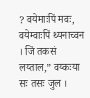? वयेमाःपिं मवः, वयेम्वाःपिं थ्यनाच्वन । जिं तकसं लय्ताल,” वय्कःया सः तसः जुल ।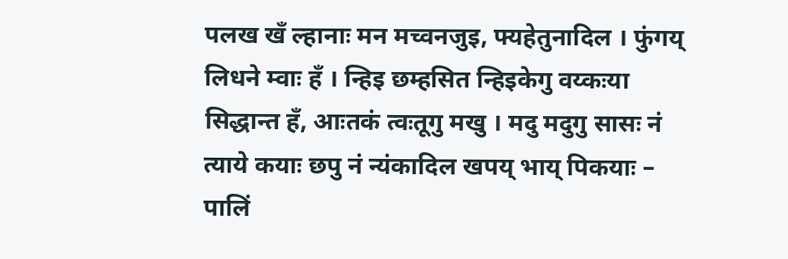पलख खँ ल्हानाः मन मच्वनजुइ, फ्यहेतुनादिल । फुंगय् लिधने म्वाः हँ । न्हिइ छम्हसित न्हिइकेगु वय्कःया सिद्धान्त हँ, आःतकं त्वःतूगु मखु । मदु मदुगु सासः नं त्याये कयाः छपु नं न्यंकादिल खपय् भाय् पिकयाः – पालिं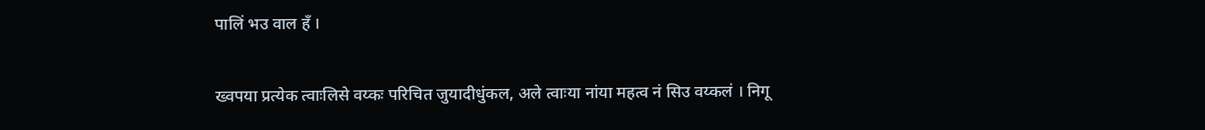पालिं भउ वाल हँ ।

ख्वपया प्रत्येक त्वाःलिसे वय्कः परिचित जुयादीधुंकल, अले त्वाःया नांया महत्व नं सिउ वय्कलं । निगू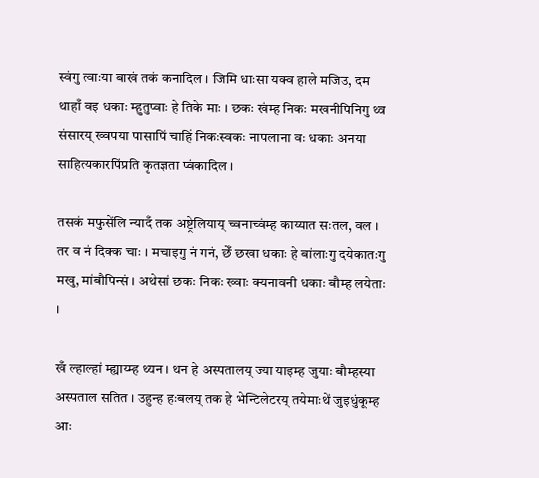स्वंगु त्वाःया बाखं तकं कनादिल । जिमि धाःसा यक्व हाले मजिउ, दम थाहाँ वइ धकाः म्हुतुप्वाः हे तिके माः । छकः खंम्ह निकः मखनीपिनिगु थ्व संसारय् ख्वपया पासापिं चाहिं निकःस्वकः नापलाना वः धकाः अनया साहित्यकारपिंप्रति कृतज्ञता प्वंकादिल ।

तसकं मफुसेंलि न्यादँ तक अष्ट्रेलियाय् च्वनाच्वंम्ह काय्यात सःतल, वल । तर व नं दिक्क चाः । मचाइगु नं गनं, छेँ छखा धकाः हे बांलाःगु दयेकातःगु मखु, मांबौपिन्सं । अथेसां छकः निकः ख्वाः क्यनावनी धकाः बौम्ह लयेताः ।

खँ ल्हाल्हां म्ह्याय्म्ह थ्यन । थन हे अस्पतालय् ज्या याइम्ह जुयाः बौम्हस्या अस्पताल सतित । उहुन्ह हःबलय् तक हे भेन्टिलेटरय् तयेमाःथें जुइधुंकूम्ह आः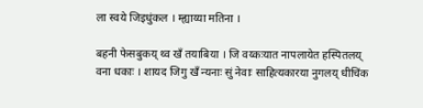ला स्वये जिइधुंकल । म्ह्याय्या मतिना ।

बहनी फेसबुकय् थ्व खँ तयाबिया । जि वय्कःयात नापलायेत हस्पितलय् वना धकाः । शायद जिगु खँ न्यनाः सुं नेवाः साहित्यकारया नुगलय् धीचिंक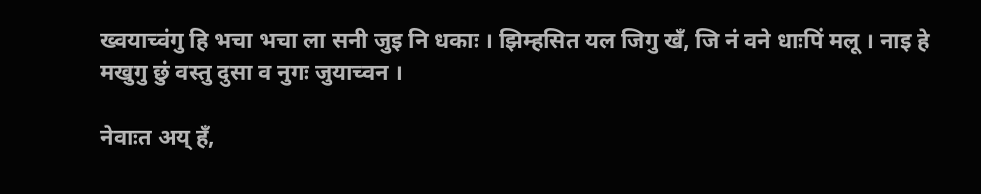ख्वयाच्वंगु हि भचा भचा ला सनी जुइ नि धकाः । झिम्हसित यल जिगु खँ, जि नं वने धाःपिं मलू । नाइ हे मखुगु छुं वस्तु दुसा व नुगः जुयाच्वन ।

नेवाःत अय् हँ,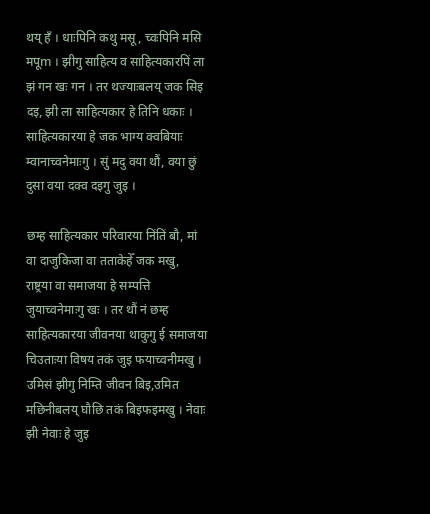थय् हँ । धाःपिनि कथु मसू, च्वःपिनि मसि मपूm । झीगु साहित्य व साहित्यकारपिं ला झं गन खः गन । तर थज्याःबलय् जक सिइ दइ, झी ला साहित्यकार हे तिनि धकाः । साहित्यकारया हे जक भाग्य क्वबियाः म्वानाच्वनेमाःगु । सुं मदु वया थौं, वया छुं दुसा वया दक्व दइगु जुइ ।

छम्ह साहित्यकार परिवारया निंतिं बौ, मां वा दाजुकिजा वा तताकेहेँ जक मखु, राष्ट्रया वा समाजया हे सम्पत्ति जुयाच्वनेमाःगु खः । तर थौं नं छम्ह साहित्यकारया जीवनया थाकुगु ई समाजया चिउताःया विषय तकं जुइ फयाच्वनीमखु । उमिसं झीगु निम्ति जीवन बिइ,उमित मछिनीबलय् घौछि तकं बिइफइमखु । नेवाः झी नेवाः हे जुइ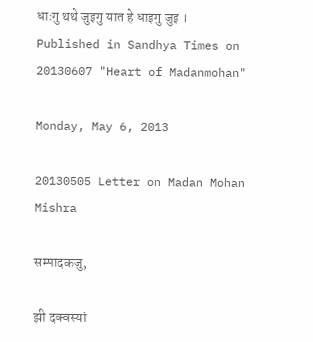धाःगु थथे जुइगु यात हे धाइगु जुइ ।
Published in Sandhya Times on 20130607 "Heart of Madanmohan"

Monday, May 6, 2013

20130505 Letter on Madan Mohan Mishra

सम्पादकजु,

झी दक्वस्यां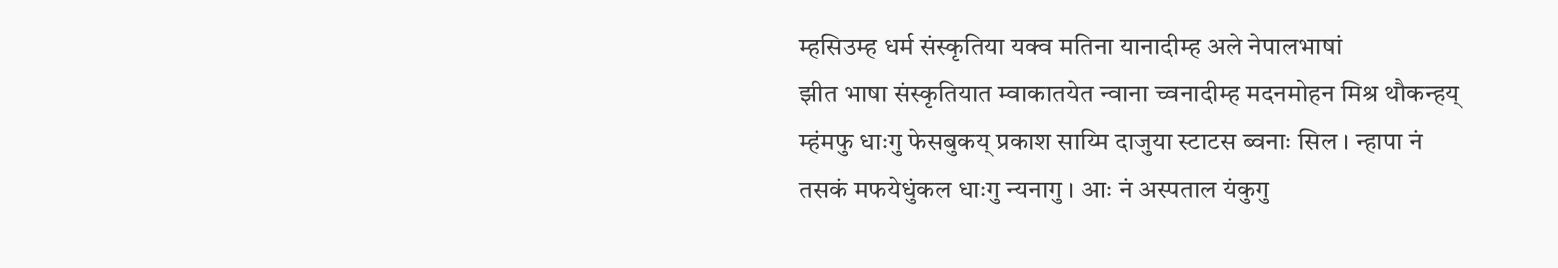म्हसिउम्ह धर्म संस्कृतिया यक्व मतिना यानादीम्ह अले नेपालभाषां
झीत भाषा संस्कृतियात म्वाकातयेत न्वाना च्वनादीम्ह मदनमोहन मिश्र थौकन्हय्
म्हंमफु धाःगु फेसबुकय् प्रकाश साय्मि दाजुया स्टाटस ब्वनाः सिल । न्हापा नं
तसकं मफयेधुंकल धाःगु न्यनागु । आः नं अस्पताल यंकुगु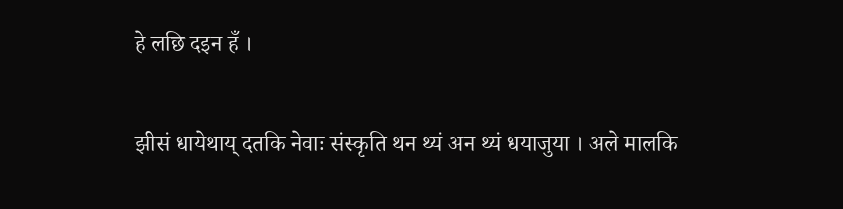हे लछि दइन हँ ।

झीसं धायेथाय् दतकि नेवाः संस्कृति थन थ्यं अन थ्यं धयाजुया । अले मालकि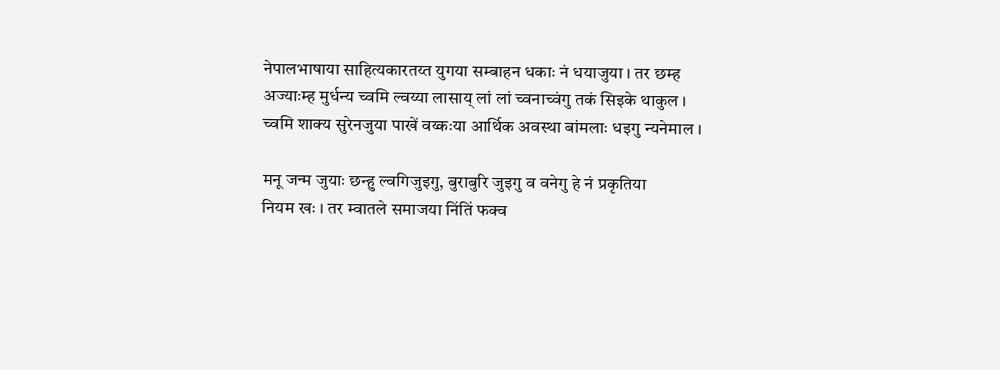नेपालभाषाया साहित्यकारतय्त युगया सम्बाहन धकाः नं धयाजुया । तर छम्ह
अज्याःम्ह मुर्धन्य च्वमि ल्वय्या लासाय् लां लां च्वनाच्वंगु तकं सिइके थाकुल ।
च्वमि शाक्य सुरेनजुया पाखें वय्कःया आर्थिक अवस्था बांमलाः धइगु न्यनेमाल ।

मनू जन्म जुयाः छन्हु ल्वगिजुइगु, बुराबुरि जुइगु व वनेगु हे नं प्रकृतिया
नियम खः । तर म्वातले समाजया निंतिं फक्व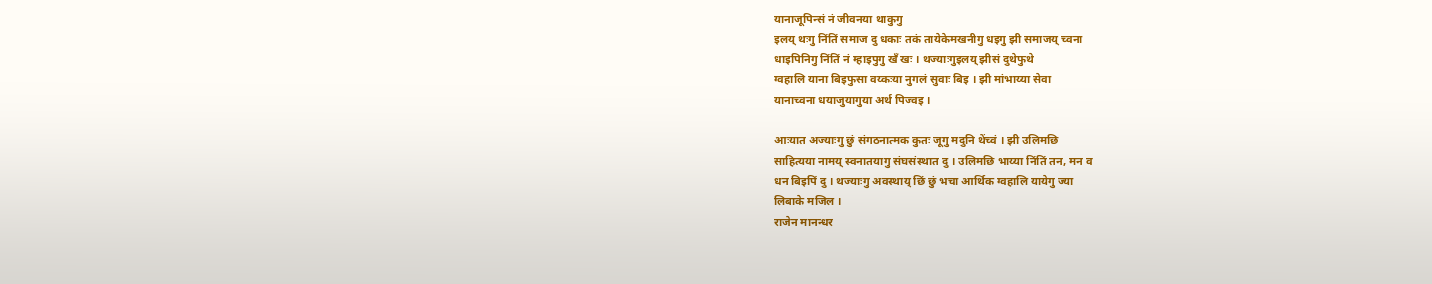यानाजूपिन्सं नं जीवनया थाकुगु
इलय् थःगु निंतिं समाज दु धकाः तकं तायेकेमखनीगु धइगु झी समाजय् च्वना
धाइपिनिगु निंतिं नं म्हाइपुगु खँ खः । थज्याःगुइलय् झीसं दुथेफुथे
ग्वहालि याना बिइफुसा वय्कःया नुगलं सुवाः बिइ । झी मांभाय्या सेवा
यानाच्वना धयाजुयागुया अर्थ पिज्वइ ।

आःयात अज्याःगु छुं संगठनात्मक कुतः जूगु मदुनि थेंच्वं । झी उलिमछि
साहित्यया नामय् स्वनातयागु संघसंस्थात दु । उलिमछि भाय्या निंतिं तन, मन व
धन बिइपिं दु । थज्याःगु अवस्थाय् छिं छुं भचा आर्थिक ग्वहालि यायेगु ज्या
लिबाके मजिल ।
राजेन मानन्धर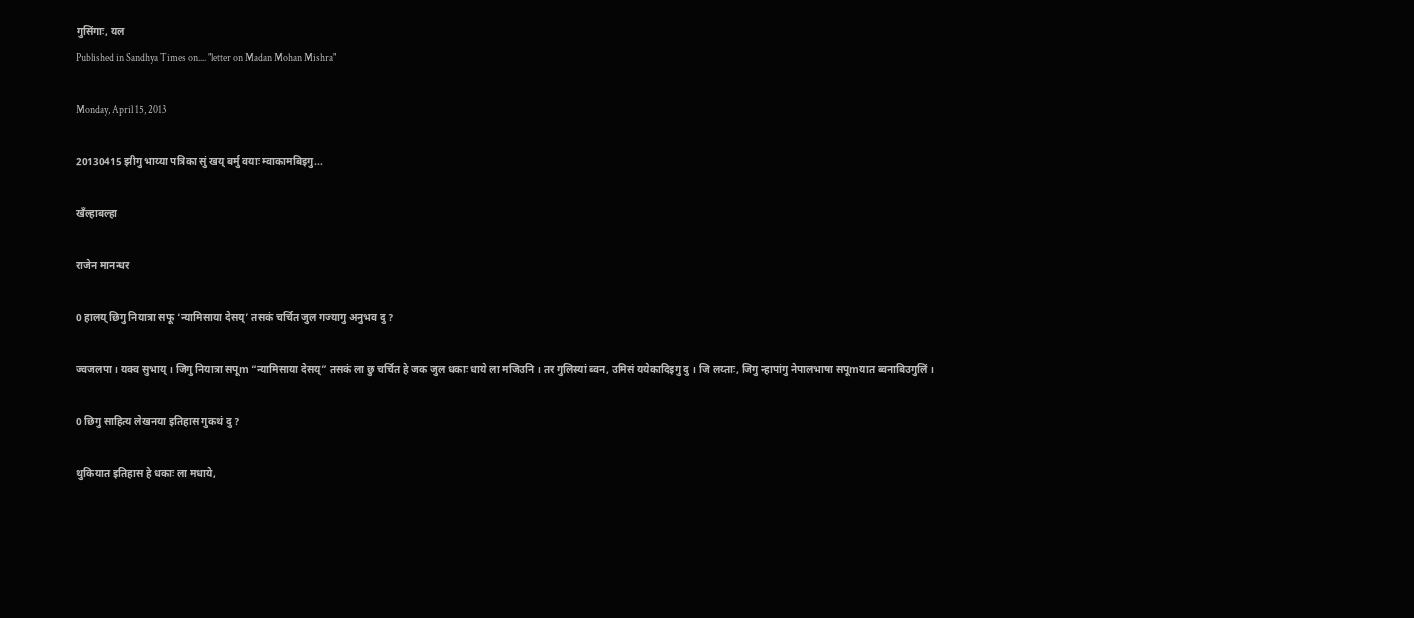गुसिंगाः, यल
Published in Sandhya Times on.... "letter on Madan Mohan Mishra"

Monday, April 15, 2013

20130415 झीगु भाय्या पत्रिका सुं खय् बर्मु वयाः म्वाकामबिइगु...

खँल्हाबल्हा

राजेन मानन्धर

0 हालय् छिगु नियात्रा सफू ‘न्यामिसाया देसय्’ तसकं चर्चित जुल गज्यागु अनुभव दु ?

ज्वजलपा । यक्व सुभाय् । जिगु नियात्रा सपूm “न्यामिसाया देसय्” तसकं ला छु चर्चित हे जक जुल धकाः धाये ला मजिउनि । तर गुलिस्यां ब्वन, उमिसं ययेकादिइगु दु । जि लय्ताः, जिगु न्हापांगु नेपालभाषा सपूmयात ब्वनाबिउगुलिं ।

0 छिगु साहित्य लेखनया इतिहास गुकथं दु ?

थुकियात इतिहास हे धकाः ला मधाये,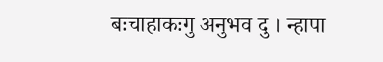बःचाहाकःगु अनुभव दु । न्हापा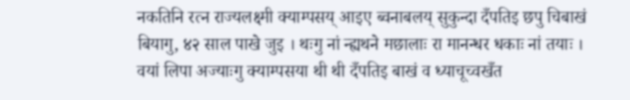नकतिनि रत्न राज्यलक्ष्मी क्याम्पसय् आइए ब्वनाबलय् सुकुन्दा दँपतिइ छपु चिबाखं बियागु, ४२ साल पाखे जुइ । थःगु नां न्ह्यथने मछालाः रा मानन्धर धकाः नां तयाः । वयां लिपा अज्याःगु क्याम्पसया थी थी दँपतिइ बाखं व ध्याचूच्वखँत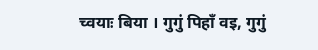च्वयाः बिया । गुगुं पिहाँ वइ, गुगुं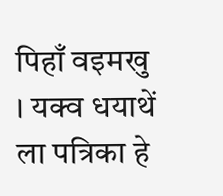पिहाँ वइमखु । यक्व धयाथें ला पत्रिका हे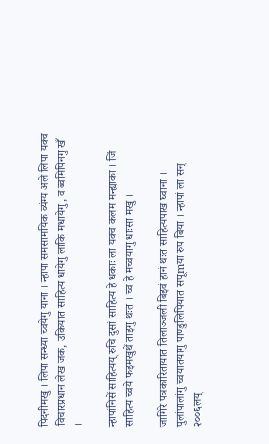पिदनीमखु । लिपा सन्ध्या च्वयेगु याना । न्हापा समसामयिक व्यंग्य अले लिपा यक्व विचारप्रधान लेख जक, उकियात साहित्य धायेगु लाकि मधायेगु, व ब्वमिपिनगु खँ ।

न्हापांनिसें साहित्यय् रुचि दुसां साहित्य हे धकाः ला यक्व कलम मन्ह्याका । जिं साहित्य च्वये फइमखुथें ताइगु थःत । च्व हे मच्वयागु धाःसा मखु ।

जागिरे पत्रकारितायात तिलाञ्जली बिइवं हानं थःत साहित्यपाख घ्वाना । पुलांपालांगु च्वयातयागु पाण्डुलिपियात सपूmया रुप बिया । न्हापां ला सन् २००६लय्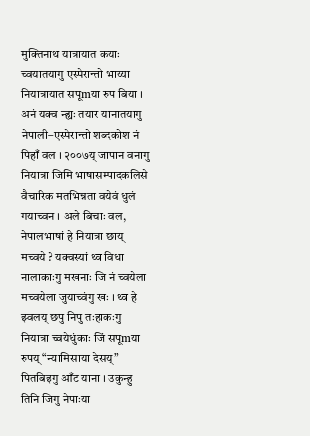मुक्तिनाथ यात्रायात कयाः च्वयातयागु एस्पेरान्तो भाय्या नियात्रायात सपूmया रुप बिया । अनं यक्व न्ह्यः तयार यानातयागु नेपाली–एस्पेरान्तो शब्दकोश नं पिहाँ वल । २००७य् जापान वनागु नियात्रा जिमि भाषासम्पादकलिसे वैचारिक मतभिन्नता वयेवं धुलं गयाच्वन । अले बिचाः वल, नेपालभाषां हे नियात्रा छाय् मच्वये ? यक्वस्यां थ्व विधा नालाकाःगु मखनाः जि नं च्वयेला मच्वयेला जुयाच्वंगु खः । थ्व हे झ्वलय् छपु निपु तःहाकःगु नियात्रा च्वयेधुंकाः जिं सपूmया रुपय् “न्यामिसाया देसय्” पितबिइगु आँट याना । उकुन्हु तिनि जिगु नेपाःया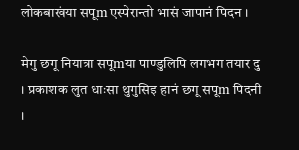लोकबाखंया सपूm एस्पेरान्तो भासं जापानं पिदन ।

मेगु छगू नियात्रा सपूmया पाण्डुलिपि लगभग तयार दु । प्रकाशक लुत धाःसा थुगुसिइ हानं छगू सपूm पिदनी ।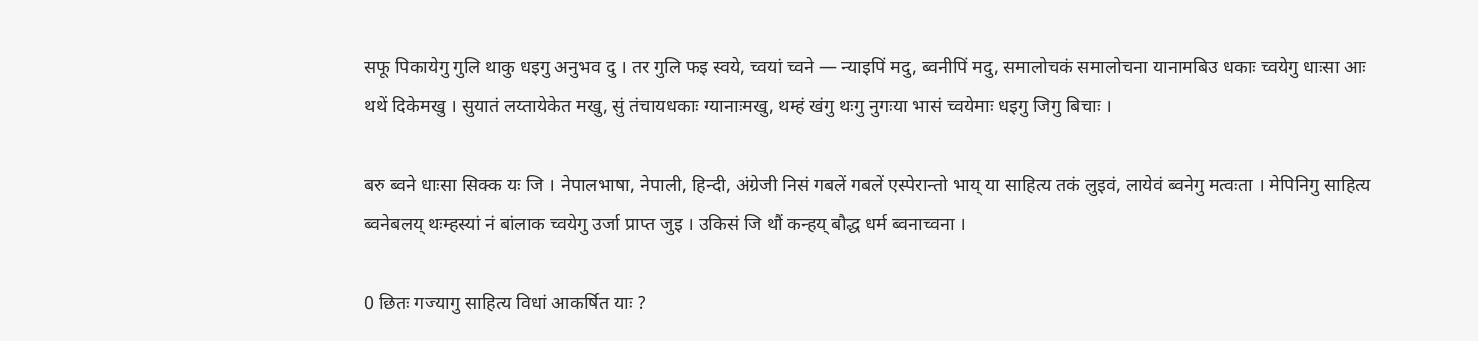सफू पिकायेगु गुलि थाकु धइगु अनुभव दु । तर गुलि फइ स्वये, च्वयां च्वने — न्याइपिं मदु, ब्वनीपिं मदु, समालोचकं समालोचना यानामबिउ धकाः च्वयेगु धाःसा आः थथें दिकेमखु । सुयातं लय्तायेकेत मखु, सुं तंचायधकाः ग्यानाःमखु, थम्हं खंगु थःगु नुगःया भासं च्वयेमाः धइगु जिगु बिचाः ।

बरु ब्वने धाःसा सिक्क यः जि । नेपालभाषा, नेपाली, हिन्दी, अंग्रेजी निसं गबलें गबलें एस्पेरान्तो भाय् या साहित्य तकं लुइवं, लायेवं ब्वनेगु मत्वःता । मेपिनिगु साहित्य ब्वनेबलय् थःम्हस्यां नं बांलाक च्वयेगु उर्जा प्राप्त जुइ । उकिसं जि थौं कन्हय् बौद्ध धर्म ब्वनाच्वना ।

0 छितः गज्यागु साहित्य विधां आकर्षित याः ?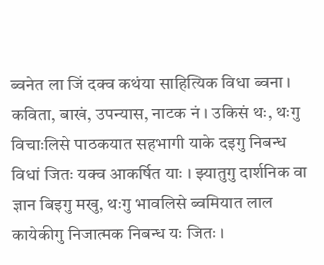ब्वनेत ला जिं दक्व कथंया साहित्यिक विधा ब्वना । कविता, बाखं, उपन्यास, नाटक नं । उकिसं थः, थःगु विचाःलिसे पाठकयात सहभागी याके दइगु निबन्ध विधां जितः यक्व आकर्षित याः । झ्यातुगु दार्शनिक वा ज्ञान बिइगु मखु, थःगु भावलिसे ब्वमियात लाल कायेकीगु निजात्मक निबन्ध यः जितः ।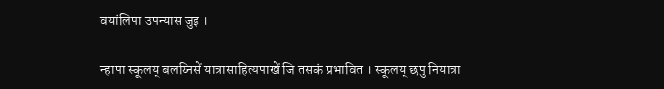वयांलिपा उपन्यास जुइ ।

न्हापा स्कूलय् बलय्निसें यात्रासाहित्यपाखें जि तसकं प्रभावित । स्कूलय् छपु नियात्रा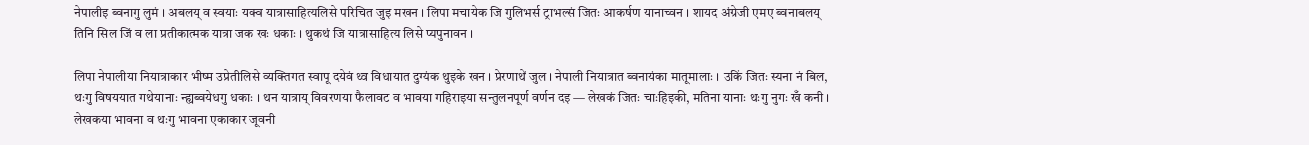नेपालीइ ब्वनागु लुमं । अबलय् व स्वयाः यक्व यात्रासाहित्यलिसे परिचित जुइ मखन । लिपा मचायेक जि गुलिभर्स ट्राभल्सं जितः आकर्षण यानाच्वन । शायद अंग्रेजी एमए ब्वनाबलय् तिनि सिल जिं व ला प्रतीकात्मक यात्रा जक खः धकाः । थुकथं जि यात्रासाहित्य लिसे प्यपुनावन ।

लिपा नेपालीया नियात्राकार भीष्म उप्रेतीलिसे व्यक्तिगत स्वापू दयेवं थ्व विधायात दुग्यंक थुइके खन । प्रेरणाथें जुल । नेपाली नियात्रात ब्वनायंका मातूमालाः । उकिं जितः स्यना नं बिल, थःगु विषययात गथेयानाः न्ह्यब्वयेधगु धकाः । थन यात्राय् विवरणया फैलावट व भावया गहिराइया सन्तुलनपूर्ण वर्णन दइ — लेखकं जितः चाःहिइकी, मतिना यानाः थःगु नुगः खँ कनी । लेखकया भावना व थःगु भावना एकाकार जूवनी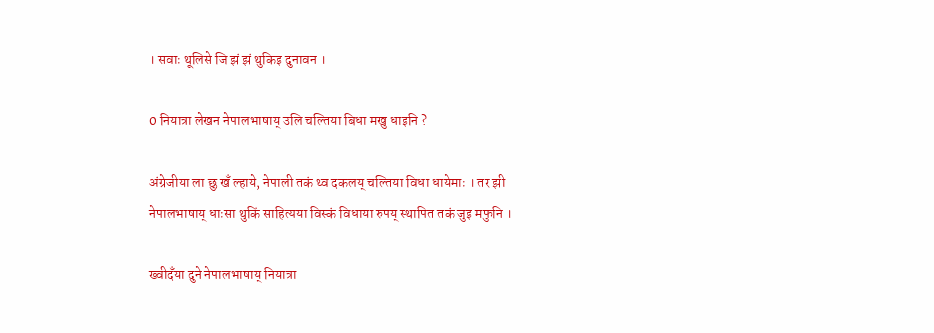। सवाः थूलिसे जि झं झं थुकिइ दुनावन ।

0 नियात्रा लेखन नेपालभाषाय् उलि चल्तिया बिधा मखु धाइनि ?

अंग्रेजीया ला छु खँ ल्हाये, नेपाली तकं थ्व दकलय् चल्तिया विधा धायेमाः । तर झी नेपालभाषाय् धाःसा थुकिं साहित्यया विस्कं विधाया रुपय् स्थापित तकं जुइ मफुनि ।

ख्वीदँया दुने नेपालभाषाय् नियात्रा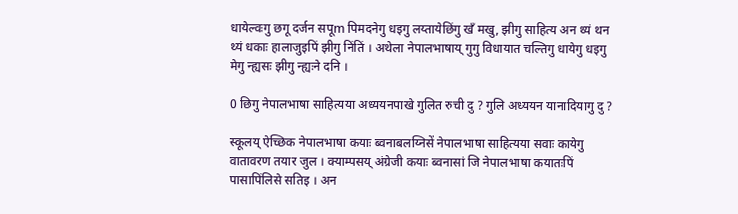धायेल्वःगु छगू दर्जन सपूm पिमदनेगु धइगु लय्तायेछिंगु खँ मखु, झीगु साहित्य अन थ्यं थन थ्यं धकाः हालाजुइपिं झीगु निंतिं । अथेला नेपालभाषाय् गुगु विधायात चल्तिगु धायेगु धइगु मेगु न्ह्यसः झीगु न्ह्यःने दनि ।

0 छिगु नेपालभाषा साहित्यया अध्ययनपाखे गुलित रुची दु ? गुलि अध्ययन यानादियागु दु ?

स्कूलय् ऐच्छिक नेपालभाषा कयाः ब्वनाबलय्निसें नेपालभाषा साहित्यया सवाः कायेगु वातावरण तयार जुल । क्याम्पसय् अंग्रेजी कयाः ब्वनासां जि नेपालभाषा कयातःपिं पासापिंलिसे सतिइ । अन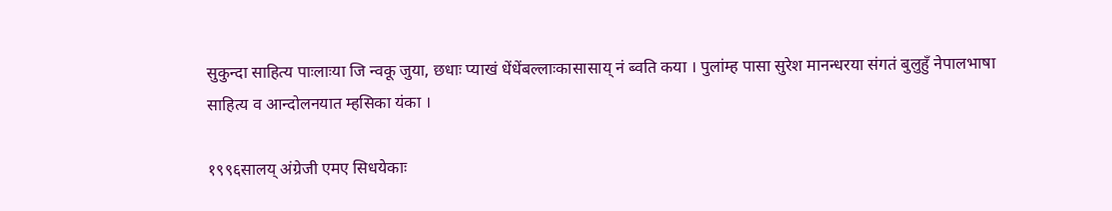सुकुन्दा साहित्य पाःलाःया जि न्वकू जुया, छधाः प्याखं धेंधेंबल्लाःकासासाय् नं ब्वति कया । पुलांम्ह पासा सुरेश मानन्धरया संगतं बुलुहुँ नेपालभाषा साहित्य व आन्दोलनयात म्हसिका यंका ।

१९९६सालय् अंग्रेजी एमए सिधयेकाः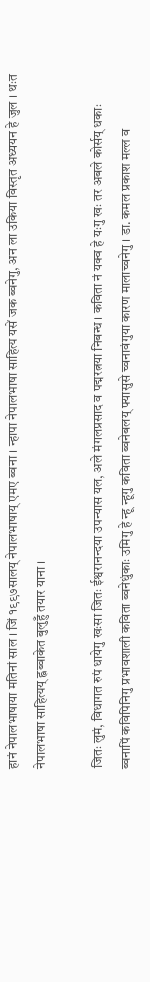हानं नेपालभाषाया मतिनां साल । जिं १९९७सालय् नेपालभाषाय् एमए ब्वना । न्हापा नेपालभाषा साहित्य यसें जक ब्वनेगु, अन ला उकिया विस्तृत अध्ययन हे जुल । थःत नेपालभाषा साहित्यय् ह्वब्वाकेत बुलुहुँ तयार याना ।

जितः लुमं, विधागत रुपं धायेगु खःसा जितः ईश्वरानन्दया उपन्यास यल, अले मंगलप्रसाद व पद्मरत्नया निबन्ध । कविता नं यक्व हे यःगु खः तर अबले कोर्सय् धकाः ब्वनापिं कविपिनिगु प्रभावशाली कविता ब्वनेधुंकाः उमिगु हे न्हू न्हूगु कविता ब्वनेबलय् फ्यासुसे च्वनावंगुया कारण मालाच्वनेगु । डा. कमल प्रकाश मल्ल व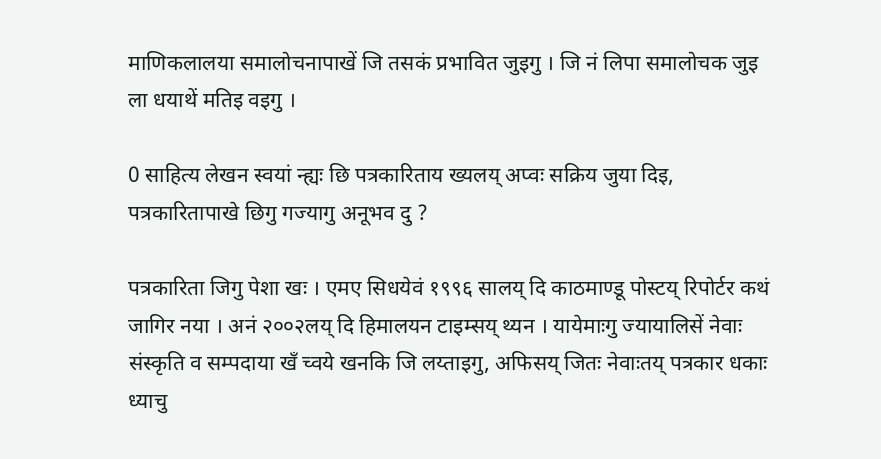माणिकलालया समालोचनापाखें जि तसकं प्रभावित जुइगु । जि नं लिपा समालोचक जुइ ला धयाथें मतिइ वइगु ।

0 साहित्य लेखन स्वयां न्ह्यः छि पत्रकारिताय ख्यलय् अप्वः सक्रिय जुया दिइ, पत्रकारितापाखे छिगु गज्यागु अनूभव दु ?

पत्रकारिता जिगु पेशा खः । एमए सिधयेवं १९९६ सालय् दि काठमाण्डू पोस्टय् रिपोर्टर कथं जागिर नया । अनं २००२लय् दि हिमालयन टाइम्सय् थ्यन । यायेमाःगु ज्यायालिसें नेवाः संस्कृति व सम्पदाया खँ च्वये खनकि जि लय्ताइगु, अफिसय् जितः नेवाःतय् पत्रकार धकाः ध्याचु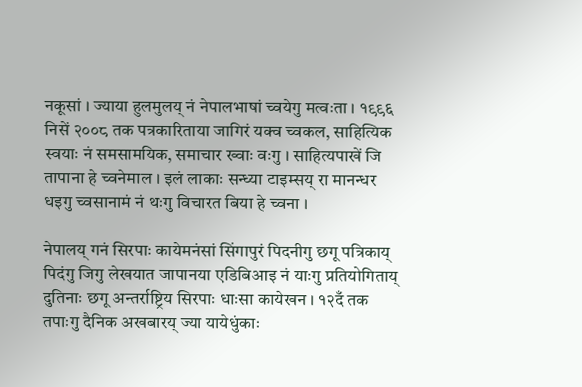नकूसां । ज्याया हुलमुलय् नं नेपालभाषां च्वयेगु मत्वःता । १९९६ निसें २००८ तक पत्रकारिताया जागिरं यक्व च्वकल, साहित्यिक स्वयाः नं समसामयिक, समाचार ख्वाः वःगु । साहित्यपाखें जि तापाना हे च्वनेमाल । इलं लाकाः सन्ध्या टाइम्सय् रा मानन्धर धइगु च्वसानामं नं थःगु विचारत बिया हे च्वना ।

नेपालय् गनं सिरपाः कायेमनंसां सिंगापुरं पिदनीगु छगू पत्रिकाय् पिदंगु जिगु लेखयात जापानया एडिबिआइ नं याःगु प्रतियोगिताय् दुतिनाः छगू अन्तर्राष्ट्रिय सिरपाः धाःसा कायेखन । १२दँ तक तपाःगु दैनिक अखबारय् ज्या यायेधुंकाः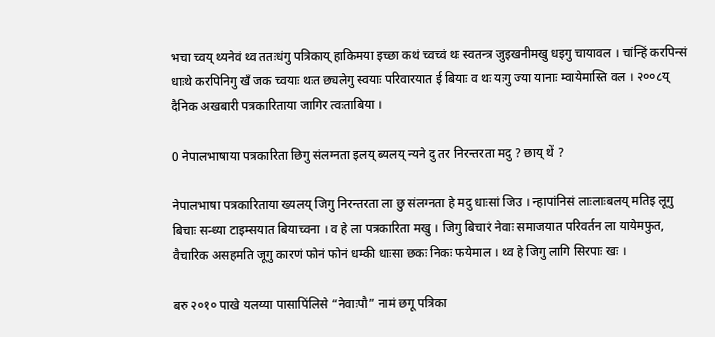भचा च्वय् थ्यनेवं थ्व ततःधंगु पत्रिकाय् हाकिमया इच्छा कथं च्वच्वं थः स्वतन्त्र जुइखनीमखु धइगु चायावल । चांन्हिं करपिन्सं धाःथे करपिनिगु खँ जक च्वयाः थःत छ्यलेगु स्वयाः परिवारयात ई बियाः व थः यःगु ज्या यानाः म्वायेमास्ति वल । २००८य् दैनिक अखबारी पत्रकारिताया जागिर त्वःताबिया ।

0 नेपालभाषाया पत्रकारिता छिगु संलग्नता इलय् ब्यलय् न्यने दु तर निरन्तरता मदु ? छाय् थें ?

नेपालभाषा पत्रकारिताया ख्यलय् जिगु निरन्तरता ला छु संलग्नता हे मदु धाःसां जिउ । न्हापांनिसं लाःलाःबलय् मतिइ लूगु बिचाः सन्ध्या टाइम्सयात बियाच्वना । व हे ला पत्रकारिता मखु । जिगु बिचारं नेवाः समाजयात परिवर्तन ला यायेमफुत, वैचारिक असहमति जूगु कारणं फोनं फोनं धम्की धाःसा छकः निकः फयेमाल । थ्व हे जिगु लागि सिरपाः खः ।

बरु २०१० पाखे यलय्या पासापिंलिसे “नेवाःपौ” नामं छगू पत्रिका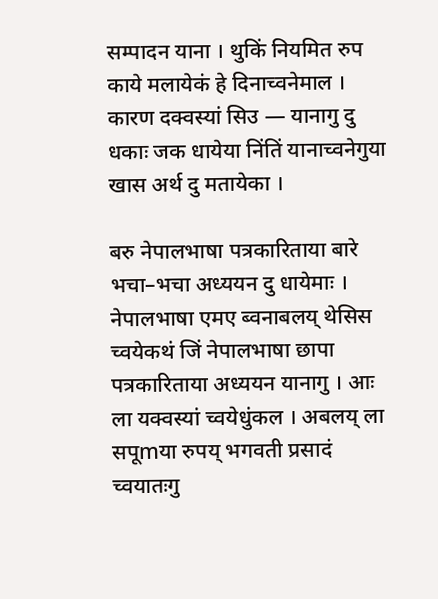सम्पादन याना । थुकिं नियमित रुप काये मलायेकं हे दिनाच्वनेमाल । कारण दक्वस्यां सिउ — यानागु दु धकाः जक धायेया निंतिं यानाच्वनेगुया खास अर्थ दु मतायेका ।

बरु नेपालभाषा पत्रकारिताया बारे भचा–भचा अध्ययन दु धायेमाः । नेपालभाषा एमए ब्वनाबलय् थेसिस च्वयेकथं जिं नेपालभाषा छापा पत्रकारिताया अध्ययन यानागु । आः ला यक्वस्यां च्वयेधुंकल । अबलय् ला सपूmया रुपय् भगवती प्रसादं च्वयातःगु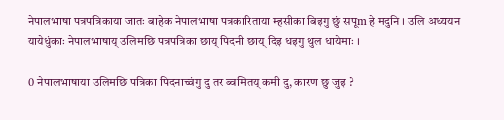नेपालभाषा पत्रपत्रिकाया जातः बाहेक नेपालभाषा पत्रकारिताया म्हसीका बिइगु छुं सपूm हे मदुनि । उलि अध्ययन यायेधुंकाः नेपालभाषाय् उलिमछि पत्रपत्रिका छाय् पिदनी छाय् दिइ धइगु थुल धायेमाः ।

0 नेपालभाषाया उलिमछि पत्रिका पिदनाच्वंगु दु तर ब्वमितय् कमी दु, कारण छु जुइ ?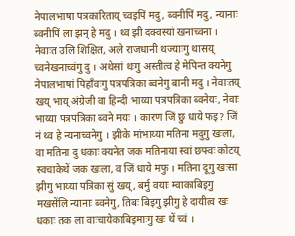नेपालभाषा पत्रकारिताय् च्वइपिं मदु, ब्वनीपिं मदु, न्यानाः ब्वनीपिं ला झन् हे मदु । थ्व झी दक्वस्यां खनाच्वना । नेवाःत उलि शिक्षित, अले राजधानी थज्याःगु थासय् च्वनेखनाच्वंगु दु । अथेसां थःगु अस्तीत्व हे मेपिन्त क्यनेगु नेपालभाषां पिहाँवःगु पत्रपत्रिका ब्वनेगु बानी मदु । नेवाःतय् खय् भाय् अंग्रेजी वा हिन्दी भाय्या पत्रपत्रिका ब्वनेयः, नेवाः भाय्या पत्रपत्रिका ब्वने मयः । कारण जिं छु धाये फइ? जिं नं थ्व हे न्यनाच्वनेगु । झीके मांभाय्या मतिना मदुगु खःला, वा मतिना दु धकाः क्यनेत जक मतिनाया स्वां छफ्वः कोटय् स्वचाकेथें जक खःला, व जिं धाये मफु । मतिना दूगु खःसा झीगु भाय्या पत्रिका सुं खय्, बर्मु वयाः म्वाकाबिइगु मखसेंलि न्यानाः ब्वनेगु, तिबः बिइगु झीगु हे दायीत्व खः धकाः तक ला वाःचायेकाबिइमाःगु खः थें च्वं ।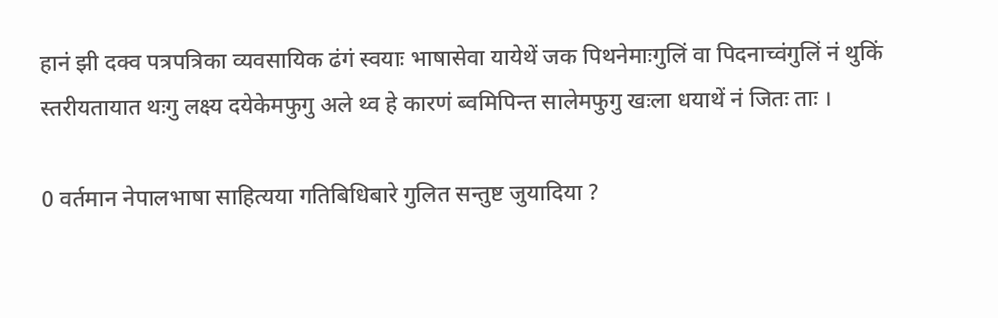हानं झी दक्व पत्रपत्रिका व्यवसायिक ढंगं स्वयाः भाषासेवा यायेथें जक पिथनेमाःगुलिं वा पिदनाच्वंगुलिं नं थुकिं स्तरीयतायात थःगु लक्ष्य दयेकेमफुगु अले थ्व हे कारणं ब्वमिपिन्त सालेमफुगु खःला धयाथें नं जितः ताः ।

0 वर्तमान नेपालभाषा साहित्यया गतिबिधिबारे गुलित सन्तुष्ट जुयादिया ?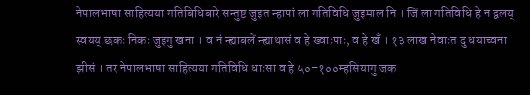नेपालभाषा साहित्यया गतिबिधिबारे सन्तुष्ट जुइत न्हापां ला गतिविधि जुइमाल नि । जिं ला गतिविधि हे न द्वलय् स्वयय् छकः निकः जुइगु खना । व नं न्ह्याबलें न्ह्याथासं व हे ख्वाःपाः, व हे खँ । १३ लाख नेवाःत दु धयाच्वना झीसं । तर नेपालभाषा साहित्यया गतिविधि धाःसा व हे ५०–१००म्हसियागु जक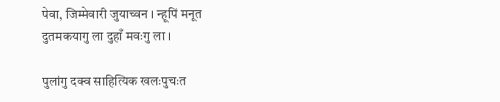पेवा, जिम्मेवारी जुयाच्वन । न्हूपिं मनूत दुतमकयागु ला दुहाँ मवःगु ला ।

पुलांगु दक्व साहित्यिक खलःपुचःत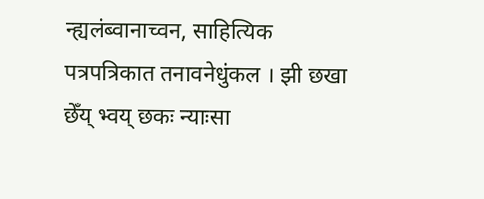न्ह्यलंब्वानाच्वन, साहित्यिक पत्रपत्रिकात तनावनेधुंकल । झी छखा छेँय् भ्वय् छकः न्याःसा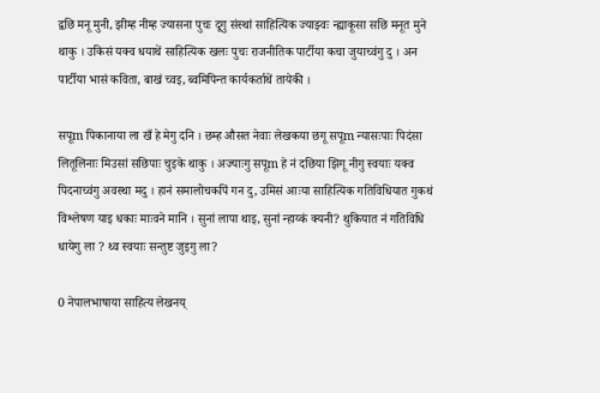द्वछि मनू मुनी, झीम्ह नीम्ह ज्यासना पुचः दूगु संस्थां साहित्यिक ज्याझ्वः न्ह्याकूसा सछि मनूत मुने थाकु । उकिसं यक्व धयाथें साहित्यिक खलः पुचः राजनीतिक पार्टीया कचा जुयाच्वंगु दु । अन पार्टीया भासं कविता, बाखं च्वइ, ब्वमिपिन्त कार्यकर्ताथें तायेकी ।

सपूm पिकानाया ला खँ हे मेगु दनि । छम्ह औसत नेवाः लेखकया छगू सपूm न्यासःपाः पिदंसा लितूलिनाः मिउसां सछिपाः चुइके थाकु । अज्याःगु सपूm हे नं दछिया झिगू नीगु स्वयाः यक्व पिदनाच्वंगु अवस्था मदु । हानं समालोचकपिं गन दु, उमिसं आःया साहित्यिक गतिविधियात गुकथं विश्लेषण याइ धकाः माःवने मानि । सुनां लापा थाइ, सुनां न्हाय्कं क्यनी? थुकियात नं गतिविधि धायेगु ला ? थ्व स्वयाः सन्तुष्ट जुइगु ला?

0 नेपालभाषाया साहित्य लेखनय्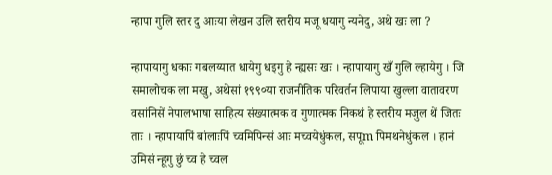न्हापा गुलि स्तर दु आःया लेखन उलि स्तरीय मजू धयागु न्यनेदु, अथे खः ला ?

न्हापायागु धकाः गबलय्यात धायेगु धइगु हे न्ह्यसः खः । न्हापायागु खँ गुलि ल्हायेगु । जि समालोचक ला मखु, अथेसां १९९०या राजनीतिक परिवर्तन लिपाया खुल्ला वातावरण वसांनिसें नेपालभाषा साहित्य संख्यात्मक व गुणात्मक निकथं हे स्तरीय मजुल थें जितः ताः । न्हापायापिं बांलाःपिं च्वमिपिन्सं आः मच्वयेधुंकल, सपूm पिमथनेधुंकल । हानं उमिसं न्हूगु छुं च्व हे च्वल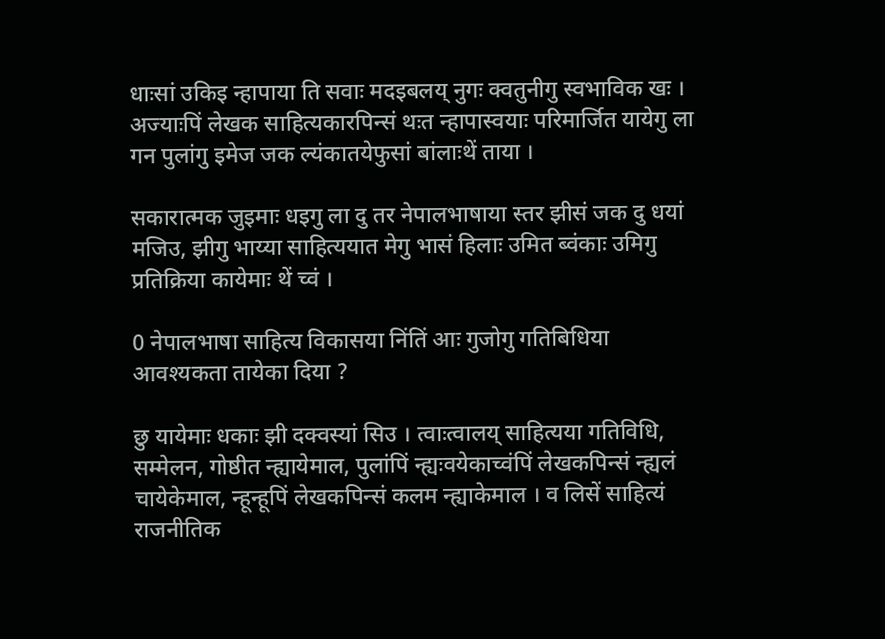धाःसां उकिइ न्हापाया ति सवाः मदइबलय् नुगः क्वतुनीगु स्वभाविक खः । अज्याःपिं लेखक साहित्यकारपिन्सं थःत न्हापास्वयाः परिमार्जित यायेगु ला गन पुलांगु इमेज जक ल्यंकातयेफुसां बांलाःथें ताया ।

सकारात्मक जुइमाः धइगु ला दु तर नेपालभाषाया स्तर झीसं जक दु धयां मजिउ, झीगु भाय्या साहित्ययात मेगु भासं हिलाः उमित ब्वंकाः उमिगु प्रतिक्रिया कायेमाः थें च्वं ।

0 नेपालभाषा साहित्य विकासया निंतिं आः गुजोगु गतिबिधिया आवश्यकता तायेका दिया ?

छु यायेमाः धकाः झी दक्वस्यां सिउ । त्वाःत्वालय् साहित्यया गतिविधि, सम्मेलन, गोष्ठीत न्ह्यायेमाल, पुलांपिं न्ह्यःवयेकाच्वंपिं लेखकपिन्सं न्ह्यलं चायेकेमाल, न्हून्हूपिं लेखकपिन्सं कलम न्ह्याकेमाल । व लिसें साहित्यं राजनीतिक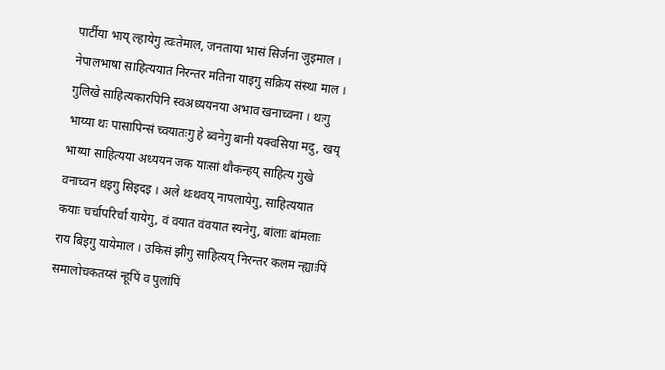पार्टीया भाय् ल्हायेगु त्वःतेमाल, जनताया भासं सिर्जना जुइमाल । नेपालभाषा साहित्ययात निरन्तर मतिना याइगु सक्रिय संस्था माल । गुलिखे साहित्यकारपिनि स्वअध्ययनया अभाव खनाच्वना । थःगु भाय्या थः पासापिन्सं च्वयातःगु हे ब्वनेगु बानी यक्वसिया मदु, खय् भाय्या साहित्यया अध्ययन जक याःसां थौकन्हय् साहित्य गुखे वनाच्वन धइगु सिइदइ । अले थःथवय् नापलायेगु, साहित्ययात कयाः चर्चापरिर्चा यायेगु, वं वयात वंवयात स्यनेगु, बांलाः बांमलाः राय बिइगु यायेमाल । उकिसं झीगु साहित्यय् निरन्तर कलम न्ह्याःपिं समालोचकतय्सं न्हूपिं व पुलांपिं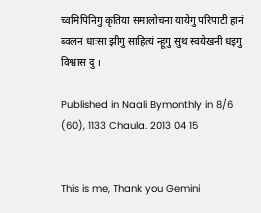च्वमिपिनिगु कृतिया समालोचना यायेगु परिपाटी हानं ब्वलन धाःसा झीगु साहित्यं न्हूगु सुथ स्वयेखनी धइगु विश्वास दु ।

Published in Naali Bymonthly in 8/6 (60), 1133 Chaula. 2013 04 15


This is me, Thank you Gemini